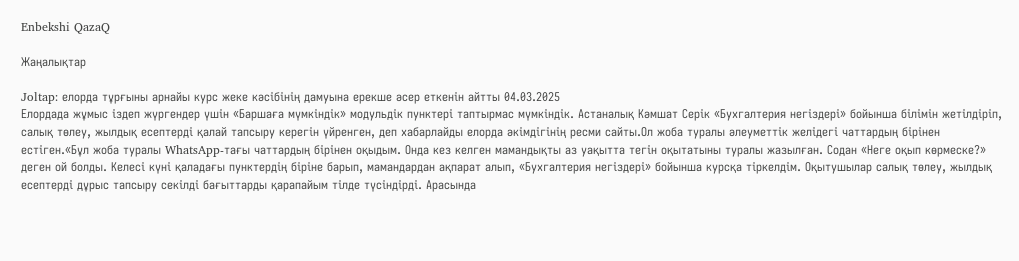Enbekshi QazaQ

Жаңалықтар

Joltap: елорда тұрғыны арнайы курс жеке кәсібінің дамуына ерекше әсер еткенін айтты 04.03.2025
Елордада жұмыс іздеп жүргендер үшін «Баршаға мүмкіндік» модульдік пунктері таптырмас мүмкіндік. Астаналық Кәмшат Серік «Бухгалтерия негіздері» бойынша білімін жетілдіріп, салық төлеу, жылдық есептерді қалай тапсыру керегін үйренген, деп хабарлайды елорда әкімдігінің ресми сайты.Ол жоба туралы әлеуметтік желідегі чаттардың бірінен естіген.«Бұл жоба туралы WhatsApp-тағы чаттардың бірінен оқыдым. Онда кез келген мамандықты аз уақытта тегін оқытатыны туралы жазылған. Содан «Неге оқып көрмеске?» деген ой болды. Келесі күні қаладағы пунктердің біріне барып, мамандардан ақпарат алып, «Бухгалтерия негіздері» бойынша курсқа тіркелдім. Оқытушылар салық төлеу, жылдық есептерді дұрыс тапсыру секілді бағыттарды қарапайым тілде түсіндірді. Арасында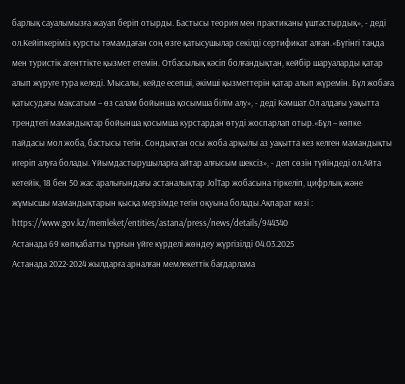барлық сауалымызға жауап беріп отырды. Бастысы теория мен практиканы ұштастырдық», - деді ол.Кейіпкеріміз курсты тәмамдаған соң өзге қатысушылар секілді сертификат алған.«Бүгінгі таңда мен туристік агенттікте қызмет етемін. Отбасылық кәсіп болғандықтан, кейбір шаруаларды қатар алып жүруге тура келеді. Мысалы, кейде есепші, әкімші қызметтерін қатар алып жүремін. Бұл жобаға қатысудағы мақсатым – өз салам бойынша қосымша білім алу», - деді Кәмшат.Ол алдағы уақытта трендтегі мамандықтар бойынша қосымша курстардан өтуді жоспарлап отыр.«Бұл – көпке пайдасы мол жоба, бастысы тегін. Сондықтан осы жоба арқылы аз уақытта кез келген мамандықты игеріп алуға болады. Ұйымдастырушыларға айтар алғысым шексіз», - деп сөзін түйіндеді ол.Айта кетейік, 18 бен 50 жас аралығындағы астаналықтар JolTap жобасына тіркеліп, цифрлық және жұмысшы мaмaндықтaрын қыcқa мерзімде тегін оқуына болады.Ақпарат көзі : https://www.gov.kz/memleket/entities/astana/press/news/details/944340
Астанада 69 көпқабатты тұрғын үйге күрделі жөндеу жүргізілді 04.03.2025
Астанада 2022-2024 жылдарға арналған мемлекеттік бағдарлама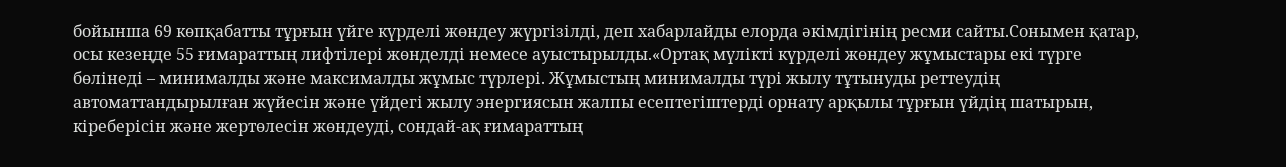бойынша 69 көпқабатты тұрғын үйге күрделі жөндеу жүргізілді, деп хабарлайды елорда әкімдігінің ресми сайты.Сонымен қатар, осы кезеңде 55 ғимараттың лифтілері жөнделді немесе ауыстырылды.«Ортақ мүлікті күрделі жөндеу жұмыстары екі түрге бөлінеді – минималды және максималды жұмыс түрлері. Жұмыстың минималды түрі жылу тұтынуды реттеудің автоматтандырылған жүйесін және үйдегі жылу энергиясын жалпы есептегіштерді орнату арқылы тұрғын үйдің шатырын, кіреберісін және жертөлесін жөндеуді, сондай-ақ ғимараттың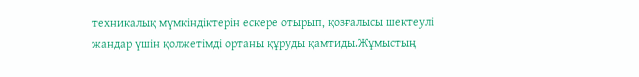техникалық мүмкіндіктерін ескере отырып, қозғалысы шектеулі жандар үшін қолжетімді ортаны құруды қамтиды.Жұмыстың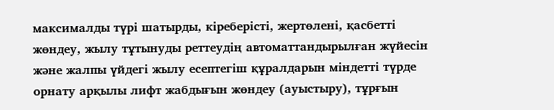максималды түрі шатырды, кіреберісті, жертөлені, қасбетті жөндеу, жылу тұтынуды реттеудің автоматтандырылған жүйесін және жалпы үйдегі жылу есептегіш құралдарын міндетті түрде орнату арқылы лифт жабдығын жөндеу (ауыстыру), тұрғын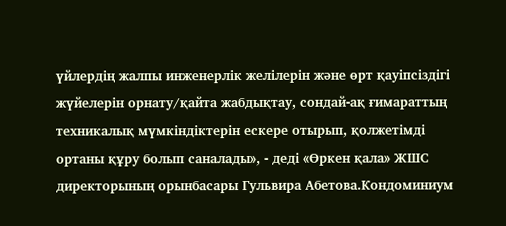үйлердің жалпы инженерлік желілерін және өрт қауіпсіздігі жүйелерін орнату/қайта жабдықтау, сондай-ақ ғимараттың техникалық мүмкіндіктерін ескере отырып, қолжетімді ортаны құру болып саналады», - деді «Өркен қала» ЖШС директорының орынбасары Гульвира Абетова.Кондоминиум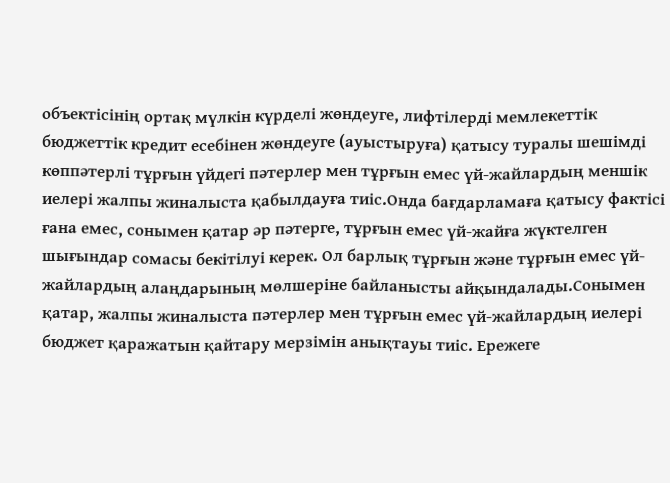объектісінің ортақ мүлкін күрделі жөндеуге, лифтілерді мемлекеттік бюджеттік кредит есебінен жөндеуге (ауыстыруға) қатысу туралы шешімді көппәтерлі тұрғын үйдегі пәтерлер мен тұрғын емес үй-жайлардың меншік иелері жалпы жиналыста қабылдауға тиіс.Онда бағдарламаға қатысу фактісі ғана емес, сонымен қатар әр пәтерге, тұрғын емес үй-жайға жүктелген шығындар сомасы бекітілуі керек. Ол барлық тұрғын және тұрғын емес үй-жайлардың алаңдарының мөлшеріне байланысты айқындалады.Сонымен қатар, жалпы жиналыста пәтерлер мен тұрғын емес үй-жайлардың иелері бюджет қаражатын қайтару мерзімін анықтауы тиіс. Ережеге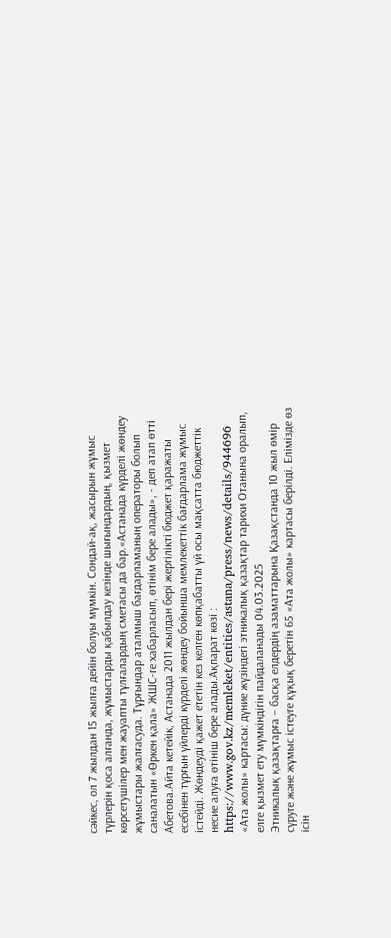сәйкес, ол 7 жылдан 15 жылға дейін болуы мүмкін. Сондай-ақ, жасырын жұмыс түрлерін қоса алғанда, жұмыстарды қабылдау кезінде шығындардың, қызмет көрсетушілер мен жауапты тұлғалардың сметасы да бар.«Астанада күрделі жөндеу жұмыстары жалғасуда. Тұрғындар аталмыш бағдарламаның операторы болып саналатын «Өркен қала» ЖШС-ге хабарласып, өтінім бере алады», - деп атап өтті Абетова.Айта кетейік, Астанада 2011 жылдан бері жергілікті бюджет қаражаты есебінен тұрғын үйлерді күрделі жөндеу бойынша мемлекеттік бағдарлама жұмыс істейді. Жөндеуді қажет ететін кез келген көпқабатты үй осы мақсатта бюджеттік несие алуға өтініш бере алады.Ақпарат көзі : https://www.gov.kz/memleket/entities/astana/press/news/details/944696
«Ата жолы» картасы: дүние жүзіндегі этникалық қазақтар тарихи Отанына оралып, елге қызмет ету мүмкіндігін пайдаланады 04.03.2025
Этникалық қазақтарға – басқа елдердің азаматтарына Қазақстанда 10 жыл өмір сүруге және жұмыс істеуге құқық беретін 65 «Ата жолы» картасы берілді. Елімізде өз ісін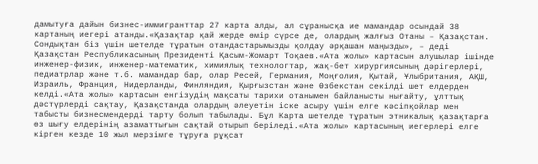дамытуға дайын бизнес-иммигранттар 27 карта алды, ал сұранысқа ие мамандар осындай 38 картаның иегері атанды.«Қазақтар қай жерде өмір сүрсе де, олардың жалғыз Отаны – Қазақстан. Сондықтан біз үшін шетелде тұратын отандастарымызды қолдау әрқашан маңызды», – деді Қазақстан Республикасының Президенті Қасым-Жомарт Тоқаев.«Ата жолы» картасын алушылар ішінде инженер-физик, инженер-математик, химиялық технологтар, жақ-бет хирургиясының дәрігерлері, педиатрлар және т.б. мамандар бар, олар Ресей, Германия, Моңғолия, Қытай, Ұлыбритания, АҚШ, Израиль, Франция, Нидерланды, Финляндия, Қырғызстан және Өзбекстан секілді шет елдерден келді.«Ата жолы» картасын енгізудің мақсаты тарихи отанымен байланысты нығайту, ұлттық дәстүрлерді сақтау, Қазақстанда олардың әлеуетін іске асыру үшін елге кәсіпқойлар мен табысты бизнесмендерді тарту болып табылады. Бұл Карта шетелде тұратын этникалық қазақтарға өз шығу елдерінің азаматтығын сақтай отырып беріледі.«Ата жолы» картасының иегерлері елге кірген кезде 10 жыл мерзімге тұруға рұқсат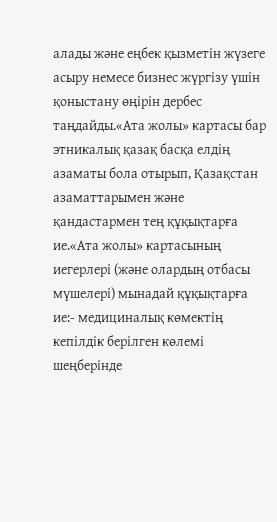алады және еңбек қызметін жүзеге асыру немесе бизнес жүргізу үшін қоныстану өңірін дербес таңдайды.«Ата жолы» картасы бар этникалық қазақ басқа елдің азаматы бола отырып, Қазақстан азаматтарымен және қандастармен тең құқықтарға ие.«Ата жолы» картасының иегерлері (және олардың отбасы мүшелері) мынадай құқықтарға ие:- медициналық көмектің кепілдік берілген көлемі шеңберінде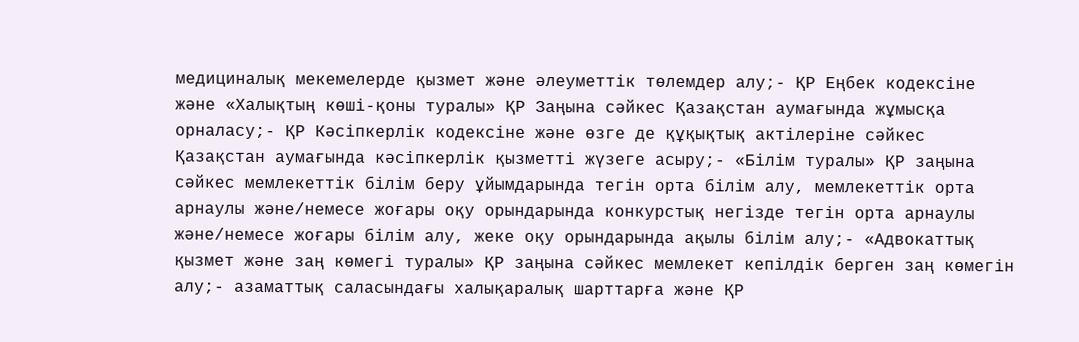медициналық мекемелерде қызмет және әлеуметтік төлемдер алу;- ҚР Еңбек кодексіне және «Халықтың көші-қоны туралы» ҚР Заңына сәйкес Қазақстан аумағында жұмысқа орналасу;- ҚР Кәсіпкерлік кодексіне және өзге де құқықтық актілеріне сәйкес Қазақстан аумағында кәсіпкерлік қызметті жүзеге асыру;- «Білім туралы» ҚР заңына сәйкес мемлекеттiк бiлiм беру ұйымдарында тегiн орта бiлiм алу, мемлекеттiк орта арнаулы және/немесе жоғары оқу орындарында конкурстық негiзде тегiн орта арнаулы және/немесе жоғары бiлiм алу, жеке оқу орындарында ақылы білім алу;- «Адвокаттық қызмет және заң көмегі туралы» ҚР заңына сәйкес мемлекет кепілдік берген заң көмегін алу;- азаматтық саласындағы халықаралық шарттарға және ҚР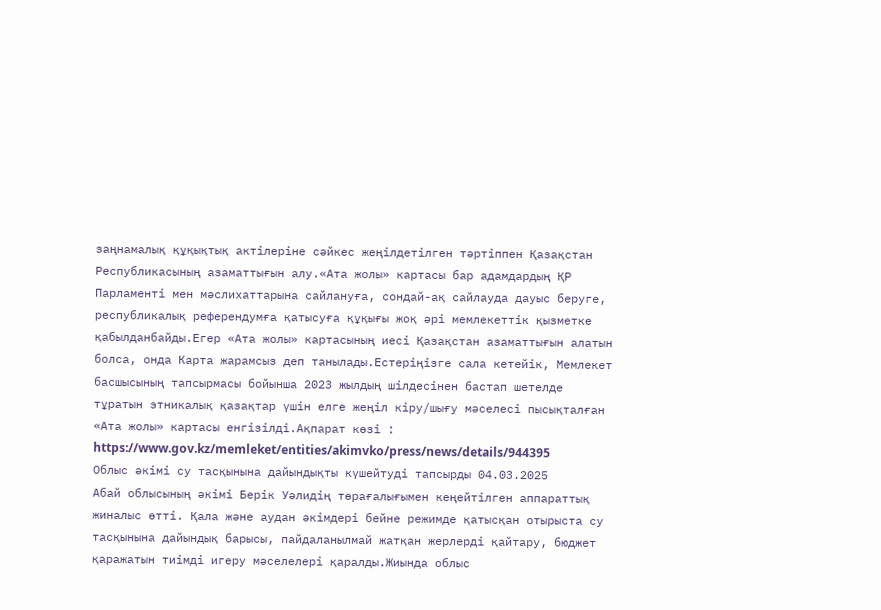заңнамалық құқықтық актілеріне сәйкес жеңілдетілген тәртіппен Қазақстан Республикасының азаматтығын алу.«Ата жолы» картасы бар адамдардың ҚР Парламенті мен мәслихаттарына сайлануға, сондай-ақ сайлауда дауыс беруге, республикалық референдумға қатысуға құқығы жоқ әрі мемлекеттік қызметке қабылданбайды.Егер «Ата жолы» картасының иесі Қазақстан азаматтығын алатын болса, онда Карта жарамсыз деп танылады.Естеріңізге сала кетейік, Мемлекет басшысының тапсырмасы бойынша 2023 жылдың шілдесінен бастап шетелде тұратын этникалық қазақтар үшін елге жеңіл кіру/шығу мәселесі пысықталған «Ата жолы» картасы енгізілді.Ақпарат көзі : https://www.gov.kz/memleket/entities/akimvko/press/news/details/944395
Облыс әкімі су тасқынына дайындықты күшейтуді тапсырды 04.03.2025
Абай облысының әкімі Берік Уәлидің төрағалығымен кеңейтілген аппараттық жиналыс өтті. Қала және аудан әкімдері бейне режимде қатысқан отырыста су тасқынына дайындық барысы, пайдаланылмай жатқан жерлерді қайтару, бюджет қаражатын тиімді игеру мәселелері қаралды.Жиында облыс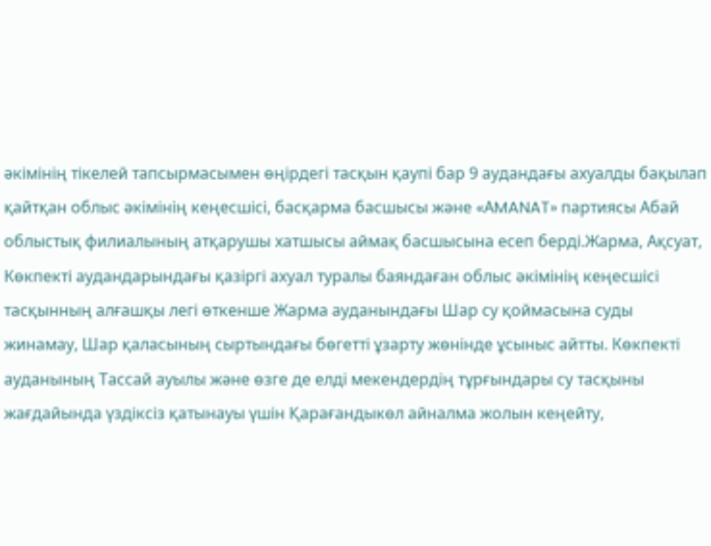әкімінің тікелей тапсырмасымен өңірдегі тасқын қаупі бар 9 аудандағы ахуалды бақылап қайтқан облыс әкімінің кеңесшісі, басқарма басшысы және «АMANAT» партиясы Абай облыстық филиалының атқарушы хатшысы аймақ басшысына есеп берді.Жарма, Ақсуат, Көкпекті аудандарындағы қазіргі ахуал туралы баяндаған облыс әкімінің кеңесшісі тасқынның алғашқы легі өткенше Жарма ауданындағы Шар су қоймасына суды жинамау, Шар қаласының сыртындағы бөгетті ұзарту жөнінде ұсыныс айтты. Көкпекті ауданының Тассай ауылы және өзге де елді мекендердің тұрғындары су тасқыны жағдайында үздіксіз қатынауы үшін Қарағандыкөл айналма жолын кеңейту,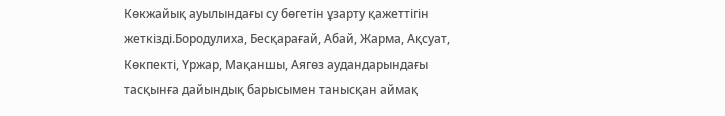Көкжайық ауылындағы су бөгетін ұзарту қажеттігін жеткізді.Бородулиха, Бесқарағай, Абай, Жарма, Ақсуат, Көкпекті, Үржар, Мақаншы, Аягөз аудандарындағы тасқынға дайындық барысымен танысқан аймақ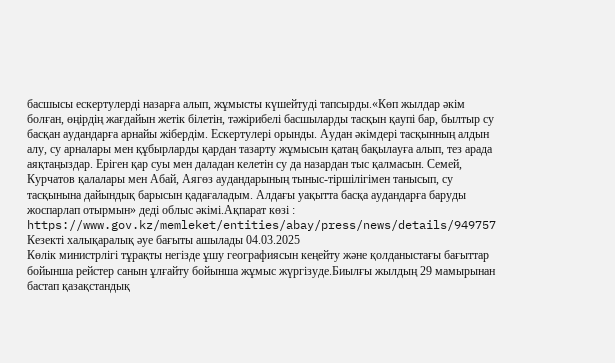басшысы ескертулерді назарға алып, жұмысты күшейтуді тапсырды.«Көп жылдар әкім болған, өңірдің жағдайын жетік білетін, тәжірибелі басшыларды тасқын қаупі бар, былтыр су басқан аудандарға арнайы жібердім. Ескертулері орынды. Аудан әкімдері тасқынның алдын алу, су арналары мен құбырларды қардан тазарту жұмысын қатаң бақылауға алып, тез арада аяқтаңыздар. Еріген қар суы мен даладан келетін су да назардан тыс қалмасын. Семей, Курчатов қалалары мен Абай, Аягөз аудандарының тыныс-тіршілігімен танысып, су тасқынына дайындық барысын қадағаладым. Алдағы уақытта басқа аудандарға баруды жоспарлап отырмын» деді облыс әкімі.Ақпарат көзі : https://www.gov.kz/memleket/entities/abay/press/news/details/949757
Кезекті халықаралық әуе бағыты ашылады 04.03.2025
Көлік министрлігі тұрақты негізде ұшу географиясын кеңейту және қолданыстағы бағыттар бойынша рейстер санын ұлғайту бойынша жұмыс жүргізуде.Биылғы жылдың 29 мамырынан бастап қазақстандық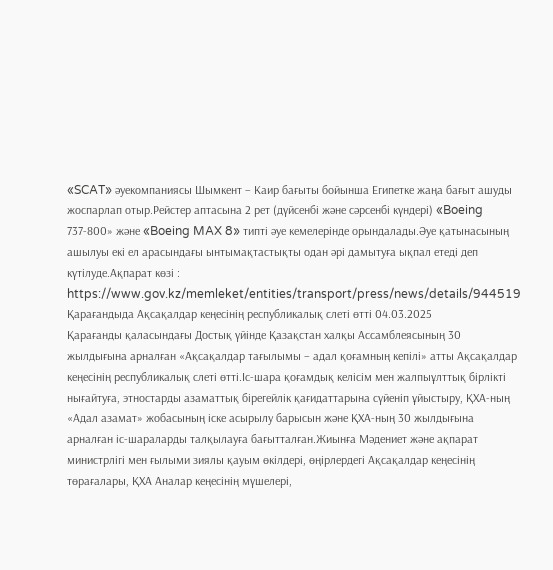«SCAT» әуекомпаниясы Шымкент – Каир бағыты бойынша Египетке жаңа бағыт ашуды жоспарлап отыр.Рейстер аптасына 2 рет (дүйсенбі және сәрсенбі күндері) «Boeing 737-800» және «Boeing MAX 8» типті әуе кемелерінде орындалады.Әуе қатынасының ашылуы екі ел арасындағы ынтымақтастықты одан әрі дамытуға ықпал етеді деп күтілуде.Ақпарат көзі : https://www.gov.kz/memleket/entities/transport/press/news/details/944519
Қарағандыда Ақсақалдар кеңесінің республикалық слеті өтті 04.03.2025
Қарағанды қаласындағы Достық үйінде Қазақстан халқы Ассамблеясының 30 жылдығына арналған «Ақсақалдар тағылымы – адал қоғамның кепілі» атты Ақсақалдар кеңесінің республикалық слеті өтті.Іс-шара қоғамдық келісім мен жалпыұлттық бірлікті нығайтуға, этностарды азаматтық бірегейлік қағидаттарына сүйеніп ұйыстыру, ҚХА-ның «Адал азамат» жобасының іске асырылу барысын және ҚХА-ның 30 жылдығына арналған іс-шараларды талқылауға бағытталған.Жиынға Мәдениет және ақпарат министрлігі мен ғылыми зиялы қауым өкілдері, өңірлердегі Ақсақалдар кеңесінің төрағалары, ҚХА Аналар кеңесінің мүшелері,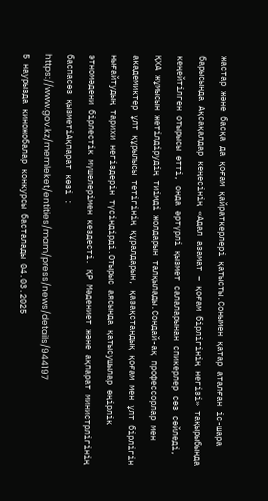жастар және басқа да қоғам қайраткерлері қатысты.Сонымен қатар аталған іс-шара барысында Ақсақалдар кеңесінің «Адал азамат – қоғам бірлігінің негізі» тақырыбында кеңейтілген отырысы өтті, онда әртүрлі қызмет салаларынан спикерлер сөз сөйледі, ҚХА жұмысын жетілдірудің тиімді жолдарын талқылады.Сондай-ақ профессорлар мен академиктер ұлт құрылысы тетігінің құралдарын, қазақстандық қоғам мен ұлт бірлігін нығайтудың тарихи негіздерін түсіндірді.Отырыс аясында қатысушылар өңірлік этномәдени бірлестік мүшелерімен кездесті. ҚР Мәдениет және ақпарат министрлігінің баспасөз қызметіАқпарат көзі : https://www.gov.kz/memleket/entities/mam/press/news/details/944197
5 наурызда киножобалар конкурсы басталады 04.03.2025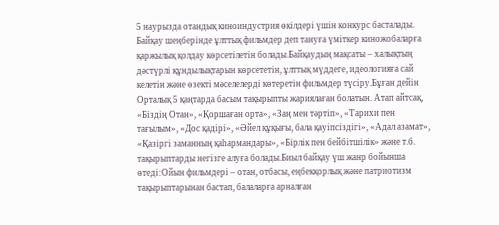5 наурызда отандық киноиндустрия өкілдері үшін конкурс басталады. Байқау шеңберінде ұлттық фильмдер деп тануға үміткер киножобаларға қаржылық қолдау көрсетілетін болады.Байқаудың мақсаты – халықтың дәстүрлі құндылықтарын көрсететін, ұлттық мүддеге, идеологияға сай келетін және өзекті мәселелерді көтеретін фильмдер түсіру.Бұған дейін Орталық 5 қаңтарда басым тақырыпты жариялаған болатын. Атап айтсақ, «Біздің Отан», «Қоршаған орта», «Заң мен тәртіп», «Тарихи пен тағылым», «Дос қадірі», «Әйел құқығы, бала қауіпсіздігі», «Адал азамат», «Қазіргі заманның қаһармандары», «Бірлік пен бейбітшілік» және т.б. тақырыптарды негізге алуға болады.Биыл байқау үш жанр бойынша өтеді:Ойын фильмдері – отан, отбасы, еңбекқорлық және патриотизм тақырыптарынан бастап, балаларға арналған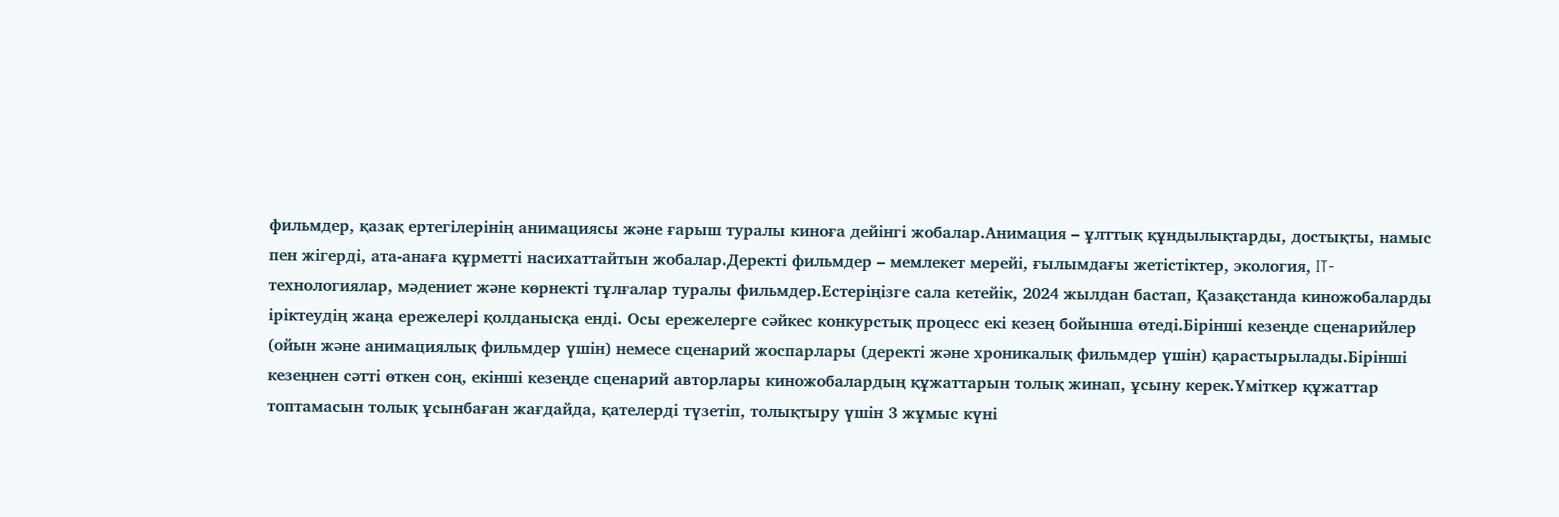фильмдер, қазақ ертегілерінің анимациясы және ғарыш туралы киноға дейінгі жобалар.Анимация – ұлттық құндылықтарды, достықты, намыс пен жігерді, ата-анаға құрметті насихаттайтын жобалар.Деректі фильмдер – мемлекет мерейі, ғылымдағы жетістіктер, экология, IT-технологиялар, мәдениет және көрнекті тұлғалар туралы фильмдер.Естеріңізге сала кетейік, 2024 жылдан бастап, Қазақстанда киножобаларды іріктеудің жаңа ережелері қолданысқа енді. Осы ережелерге сәйкес конкурстық процесс екі кезең бойынша өтеді.Бірінші кезеңде сценарийлер (ойын және анимациялық фильмдер үшін) немесе сценарий жоспарлары (деректі және хроникалық фильмдер үшін) қарастырылады.Бірінші кезеңнен сәтті өткен соң, екінші кезеңде сценарий авторлары киножобалардың құжаттарын толық жинап, ұсыну керек.Үміткер құжаттар топтамасын толық ұсынбаған жағдайда, қателерді түзетіп, толықтыру үшін 3 жұмыс күні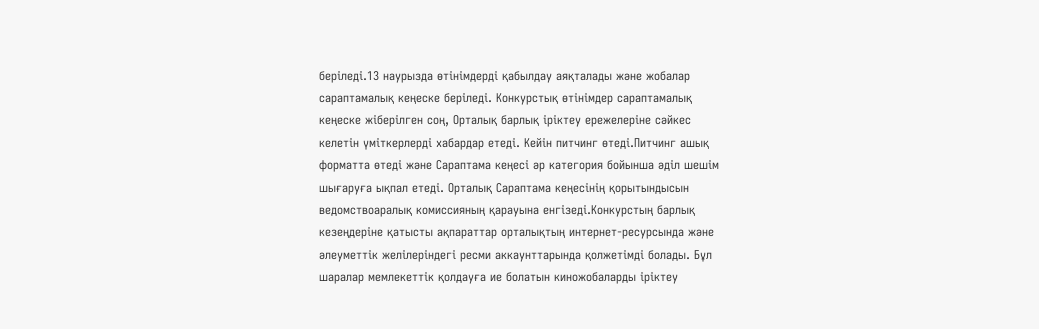беріледі.13 наурызда өтінімдерді қабылдау аяқталады және жобалар сараптамалық кеңеске беріледі. Конкурстық өтінімдер сараптамалық кеңеске жіберілген соң, Орталық барлық іріктеу ережелеріне сәйкес келетін үміткерлерді хабардар етеді. Кейін питчинг өтеді.Питчинг ашық форматта өтеді және Сараптама кеңесі әр категория бойынша әділ шешім шығаруға ықпал етеді. Орталық Сараптама кеңесінің қорытындысын ведомствоаралық комиссияның қарауына енгізеді.Конкурстың барлық кезеңдеріне қатысты ақпараттар орталықтың интернет-ресурсында және әлеуметтік желілеріндегі ресми аккаунттарында қолжетімді болады. Бұл шаралар мемлекеттік қолдауға ие болатын киножобаларды іріктеу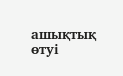ашықтық өтуі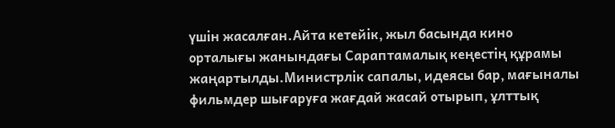үшін жасалған.Айта кетейік, жыл басында кино орталығы жанындағы Сараптамалық кеңестің құрамы жаңартылды.Министрлік сапалы, идеясы бар, мағыналы фильмдер шығаруға жағдай жасай отырып, ұлттық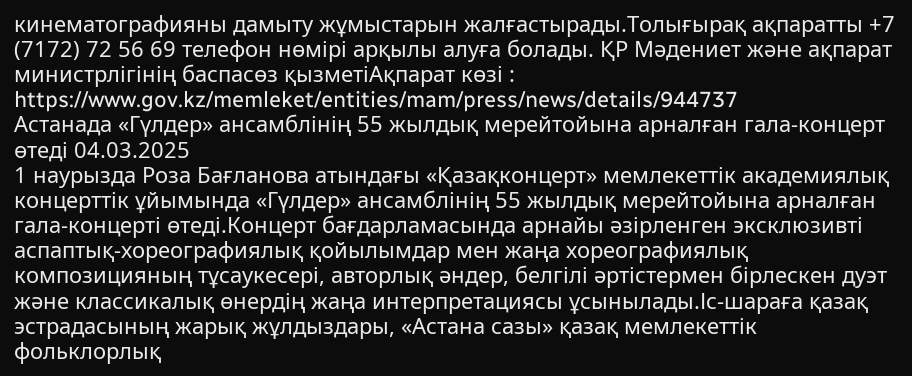кинематографияны дамыту жұмыстарын жалғастырады.Толығырақ ақпаратты +7 (7172) 72 56 69 телефон нөмірі арқылы алуға болады. ҚР Мәдениет және ақпарат министрлігінің баспасөз қызметіАқпарат көзі : https://www.gov.kz/memleket/entities/mam/press/news/details/944737
Астанада «Гүлдер» ансамблінің 55 жылдық мерейтойына арналған гала-концерт өтеді 04.03.2025
1 наурызда Роза Бағланова атындағы «Қазақконцерт» мемлекеттік академиялық концерттік ұйымында «Гүлдер» ансамблінің 55 жылдық мерейтойына арналған гала-концерті өтеді.Концерт бағдарламасында арнайы әзірленген эксклюзивті аспаптық-хореографиялық қойылымдар мен жаңа хореографиялық композицияның тұсаукесері, авторлық әндер, белгілі әртістермен бірлескен дуэт және классикалық өнердің жаңа интерпретациясы ұсынылады.Іс-шараға қазақ эстрадасының жарық жұлдыздары, «Астана сазы» қазақ мемлекеттік фольклорлық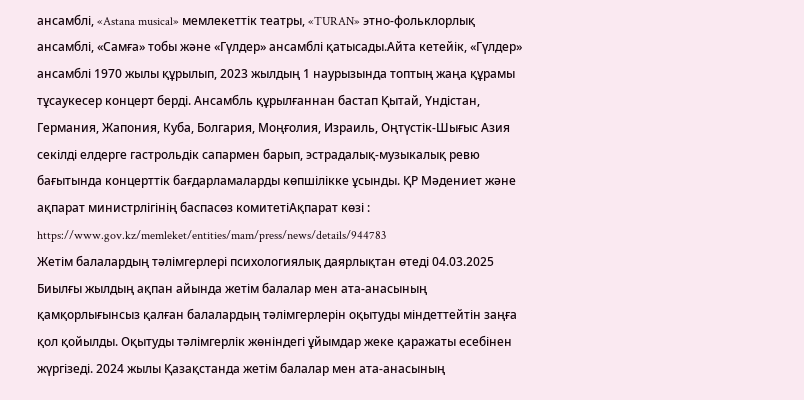ансамблі, «Astana musical» мемлекеттік театры, «TURAN» этно-фольклорлық ансамблі, «Самға» тобы және «Гүлдер» ансамблі қатысады.Айта кетейік, «Гүлдер» ансамблі 1970 жылы құрылып, 2023 жылдың 1 наурызында топтың жаңа құрамы тұсаукесер концерт берді. Ансамбль құрылғаннан бастап Қытай, Үндістан, Германия, Жапония, Куба, Болгария, Моңғолия, Израиль, Оңтүстік-Шығыс Азия секілді елдерге гастрольдік сапармен барып, эстрадалық-музыкалық ревю бағытында концерттік бағдарламаларды көпшілікке ұсынды. ҚР Мәдениет және ақпарат министрлігінің баспасөз комитетіАқпарат көзі : https://www.gov.kz/memleket/entities/mam/press/news/details/944783
Жетім балалардың тәлімгерлері психологиялық даярлықтан өтеді 04.03.2025
Биылғы жылдың ақпан айында жетім балалар мен ата-анасының қамқорлығынсыз қалған балалардың тәлімгерлерін оқытуды міндеттейтін заңға қол қойылды. Оқытуды тәлімгерлік жөніндегі ұйымдар жеке қаражаты есебінен жүргізеді. 2024 жылы Қазақстанда жетім балалар мен ата-анасының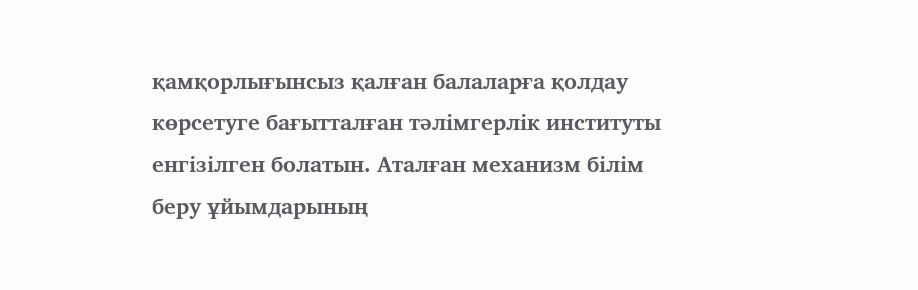қамқорлығынсыз қалған балаларға қолдау көрсетуге бағытталған тәлімгерлік институты енгізілген болатын. Аталған механизм білім беру ұйымдарының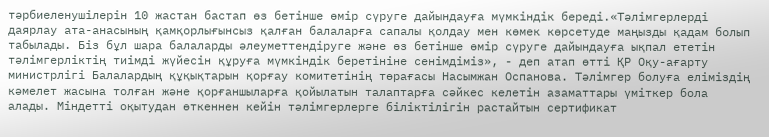тәрбиеленушілерін 10 жастан бастап өз бетінше өмір сүруге дайындауға мүмкіндік береді.«Тәлімгерлерді даярлау ата-анасының қамқорлығынсыз қалған балаларға сапалы қолдау мен көмек көрсетуде маңызды қадам болып табылады. Біз бұл шара балаларды әлеуметтендіруге және өз бетінше өмір сүруге дайындауға ықпал ететін тәлімгерліктің тиімді жүйесін құруға мүмкіндік беретініне сенімдіміз», - деп атап өтті ҚР Оқу-ағарту министрлігі Балалардың құқықтарын қорғау комитетінің төрағасы Насымжан Оспанова. Тәлімгер болуға еліміздің кәмелет жасына толған және қорғаншыларға қойылатын талаптарға сәйкес келетін азаматтары үміткер бола алады. Міндетті оқытудан өткеннен кейін тәлімгерлерге біліктілігін растайтын сертификат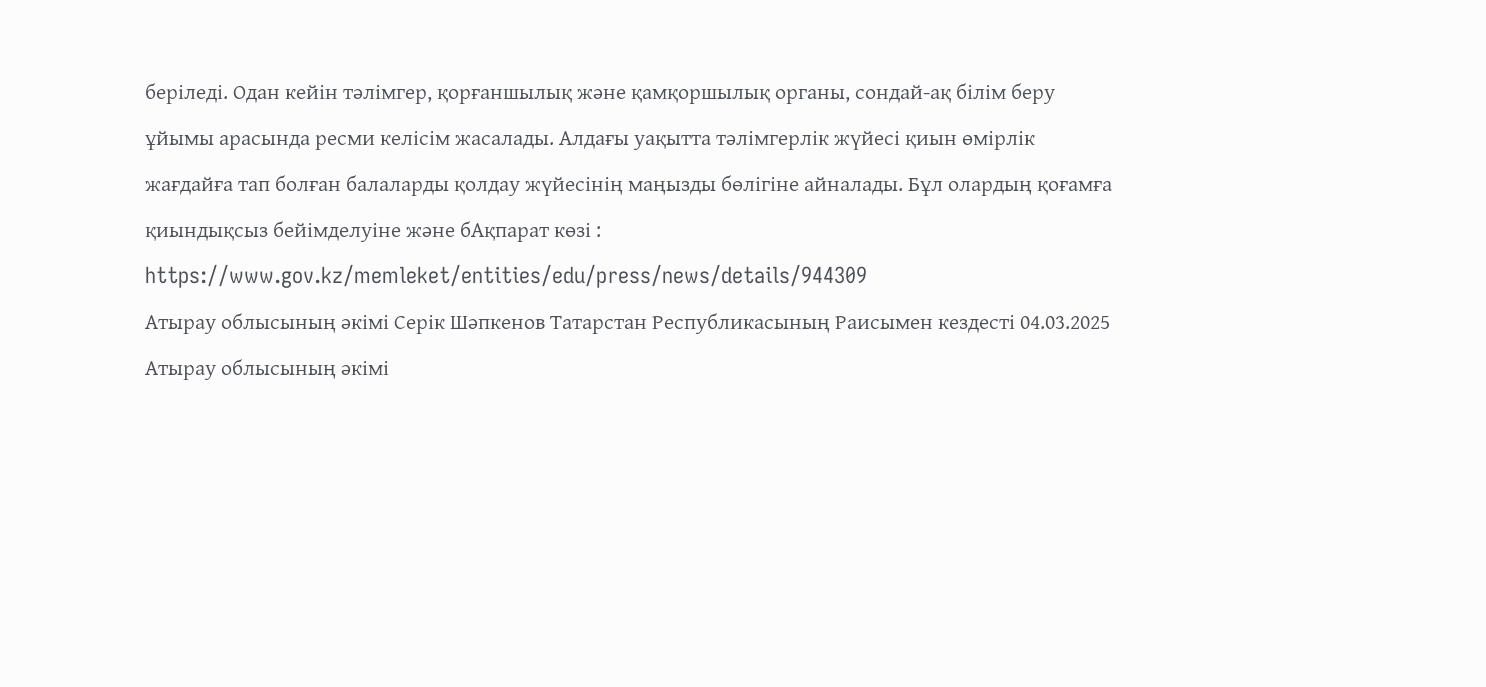беріледі. Одан кейін тәлімгер, қорғаншылық және қамқоршылық органы, сондай-ақ білім беру ұйымы арасында ресми келісім жасалады. Алдағы уақытта тәлімгерлік жүйесі қиын өмірлік жағдайға тап болған балаларды қолдау жүйесінің маңызды бөлігіне айналады. Бұл олардың қоғамға қиындықсыз бейімделуіне және бАқпарат көзі : https://www.gov.kz/memleket/entities/edu/press/news/details/944309
Атырау облысының әкімі Серік Шәпкенов Татарстан Республикасының Раисымен кездесті 04.03.2025
Атырау облысының әкімі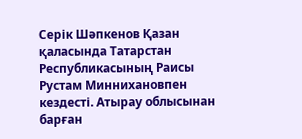Серік Шәпкенов Қазан қаласында Татарстан Республикасының Раисы Рустам Миннихановпен кездесті. Атырау облысынан барған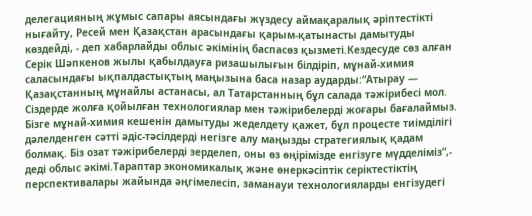делегацияның жұмыс сапары аясындағы жүздесу аймақаралық әріптестікті нығайту, Ресей мен Қазақстан арасындағы қарым-қатынасты дамытуды көздейді, - деп хабарлайды облыс әкімінің баспасөз қызметі.Кездесуде сөз алған Серік Шәпкенов жылы қабылдауға ризашылығын білдіріп, мұнай-химия саласындағы ықпалдастықтың маңызына баса назар аударды:“Атырау — Қазақстанның мұнайлы астанасы, ал Татарстанның бұл салада тәжірибесі мол. Сіздерде жолға қойылған технологиялар мен тәжірибелерді жоғары бағалаймыз. Бізге мұнай-химия кешенін дамытуды жеделдету қажет, бұл процесте тиімділігі дәлелденген сәтті әдіс-тәсілдерді негізге алу маңызды стратегиялық қадам болмақ. Біз озат тәжірибелерді зерделеп, оны өз өңірімізде енгізуге мүдделіміз”,- деді облыс әкімі.Тараптар экономикалық және өнеркәсіптік серіктестіктің перспективалары жайында әңгімелесіп, заманауи технологияларды енгізудегі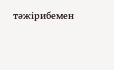тәжірибемен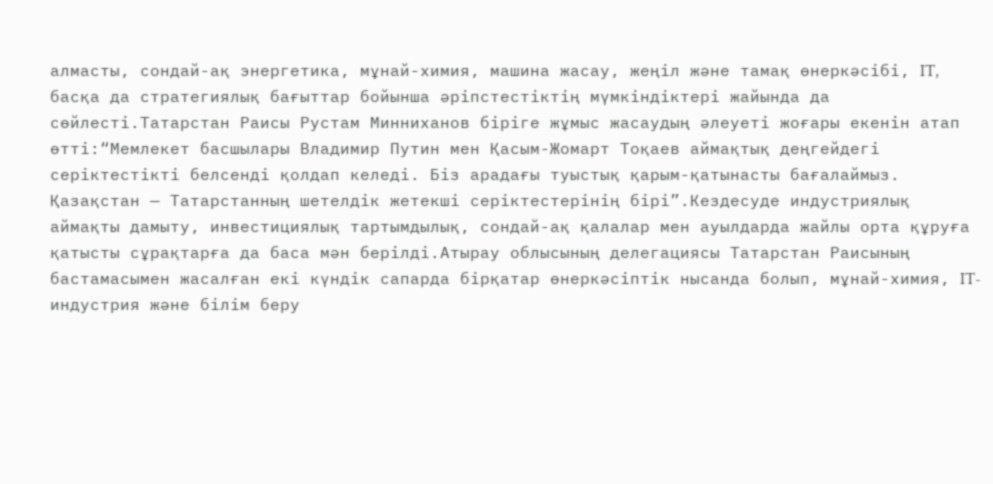алмасты, сондай-ақ энергетика, мұнай-химия, машина жасау, жеңіл және тамақ өнеркәсібі, IT, басқа да стратегиялық бағыттар бойынша әріпстестіктің мүмкіндіктері жайында да сөйлесті.Татарстан Раисы Рустам Минниханов біріге жұмыс жасаудың әлеуеті жоғары екенін атап өтті:“Мемлекет басшылары Владимир Путин мен Қасым-Жомарт Тоқаев аймақтық деңгейдегі серіктестікті белсенді қолдап келеді. Біз арадағы туыстық қарым-қатынасты бағалаймыз. Қазақстан — Татарстанның шетелдік жетекші серіктестерінің бірі”.Кездесуде индустриялық аймақты дамыту, инвестициялық тартымдылық, сондай-ақ қалалар мен ауылдарда жайлы орта құруға қатысты сұрақтарға да баса мән берілді.Атырау облысының делегациясы Татарстан Раисының бастамасымен жасалған екі күндік сапарда бірқатар өнеркәсіптік нысанда болып, мұнай-химия, IT-индустрия және білім беру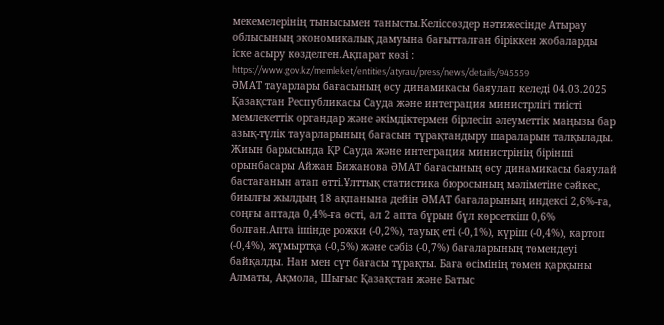мекемелерінің тынысымен танысты.Келіссөздер нәтижесінде Атырау облысының экономикалық дамуына бағытталған біріккен жобаларды іске асыру көзделген.Ақпарат көзі : https://www.gov.kz/memleket/entities/atyrau/press/news/details/945559
ӘМАТ тауарлары бағасының өсу динамикасы баяулап келеді 04.03.2025
Қазақстан Республикасы Сауда және интеграция министрлігі тиісті мемлекеттік органдар және әкімдіктермен бірлесіп әлеуметтік маңызы бар азық-түлік тауарларының бағасын тұрақтандыру шараларын талқылады. Жиын барысында ҚР Сауда және интеграция министрінің бірінші орынбасары Айжан Бижанова ӘМАТ бағасының өсу динамикасы баяулай бастағанын атап өтті.Ұлттық статистика бюросының мәліметіне сәйкес, биылғы жылдың 18 ақпанына дейін ӘМАТ бағаларының индексі 2,6%-ға, соңғы аптада 0,4%-ға өсті, ал 2 апта бұрын бұл көрсеткіш 0,6% болған.Апта ішінде рожки (-0,2%), тауық еті (-0,1%), күріш (-0,4%), картоп (-0,4%), жұмыртқа (-0,5%) және сәбіз (-0,7%) бағаларының төмендеуі байқалды. Нан мен сүт бағасы тұрақты. Баға өсімінің төмен қарқыны Алматы, Ақмола, Шығыс Қазақстан және Батыс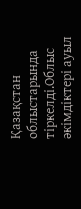Қазақстан облыстарында тіркелді.Облыс әкімдіктері ауыл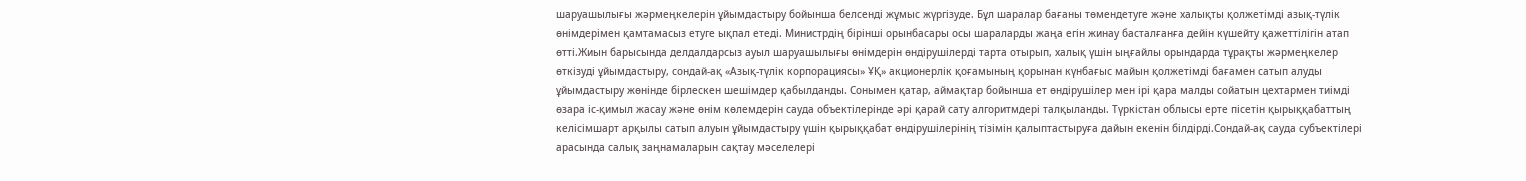шаруашылығы жәрмеңкелерін ұйымдастыру бойынша белсенді жұмыс жүргізуде. Бұл шаралар бағаны төмендетуге және халықты қолжетімді азық-түлік өнімдерімен қамтамасыз етуге ықпал етеді. Министрдің бірінші орынбасары осы шараларды жаңа егін жинау басталғанға дейін күшейту қажеттілігін атап өтті.Жиын барысында делдалдарсыз ауыл шаруашылығы өнімдерін өндірушілерді тарта отырып, халық үшін ыңғайлы орындарда тұрақты жәрмеңкелер өткізуді ұйымдастыру, сондай-ақ «Азық-түлік корпорациясы» ҰҚ» акционерлік қоғамының қорынан күнбағыс майын қолжетімді бағамен сатып алуды ұйымдастыру жөнінде бірлескен шешімдер қабылданды. Сонымен қатар, аймақтар бойынша ет өндірушілер мен ірі қара малды сойатын цехтармен тиімді өзара іс-қимыл жасау және өнім көлемдерін сауда объектілерінде әрі қарай сату алгоритмдері талқыланды. Түркістан облысы ерте пісетін қырыққабаттың келісімшарт арқылы сатып алуын ұйымдастыру үшін қырыққабат өндірушілерінің тізімін қалыптастыруға дайын екенін білдірді.Сондай-ақ сауда субъектілері арасында салық заңнамаларын сақтау мәселелері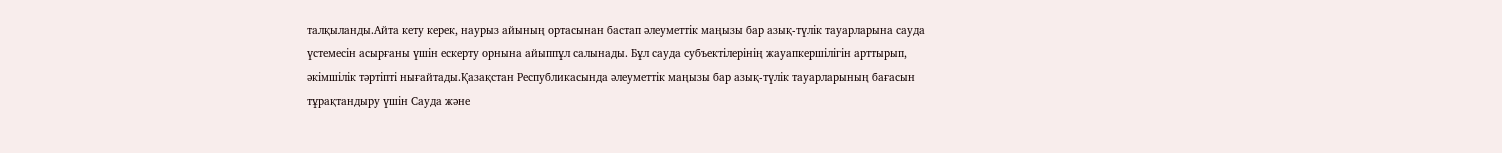талқыланды.Айта кету керек, наурыз айының ортасынан бастап әлеуметтік маңызы бар азық-түлік тауарларына сауда үстемесін асырғаны үшін ескерту орнына айыппұл салынады. Бұл сауда субъектілерінің жауапкершілігін арттырып, әкімшілік тәртіпті нығайтады.Қазақстан Республикасында әлеуметтік маңызы бар азық-түлік тауарларының бағасын тұрақтандыру үшін Сауда және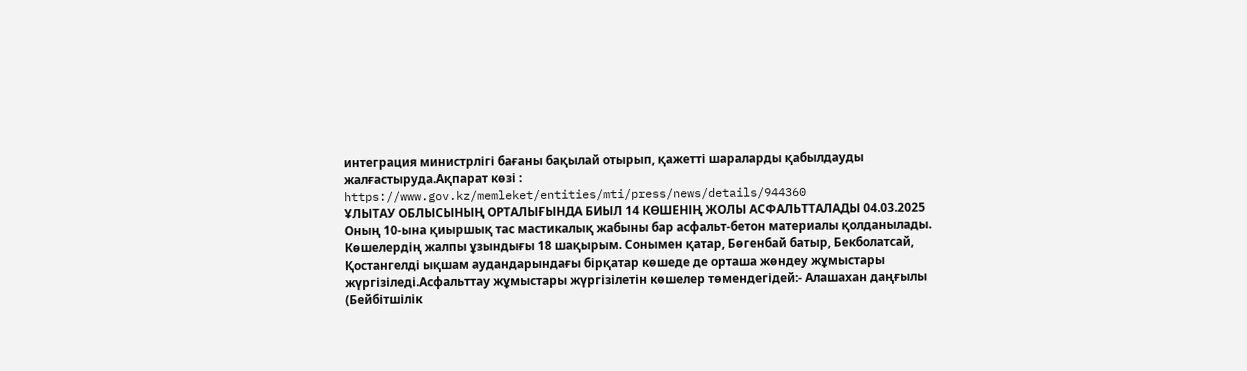интеграция министрлігі бағаны бақылай отырып, қажетті шараларды қабылдауды жалғастыруда.Ақпарат көзі : https://www.gov.kz/memleket/entities/mti/press/news/details/944360
ҰЛЫТАУ ОБЛЫСЫНЫҢ ОРТАЛЫҒЫНДА БИЫЛ 14 КӨШЕНІҢ ЖОЛЫ АСФАЛЬТТАЛАДЫ 04.03.2025
Оның 10-ына қиыршық тас мастикалық жабыны бар асфальт-бетон материалы қолданылады. Көшелердің жалпы ұзындығы 18 шақырым. Сонымен қатар, Бөгенбай батыр, Бекболатсай, Қостангелді ықшам аудандарындағы бірқатар көшеде де орташа жөндеу жұмыстары жүргізіледі.Асфальттау жұмыстары жүргізілетін көшелер төмендегідей:- Алашахан даңғылы (Бейбітшілік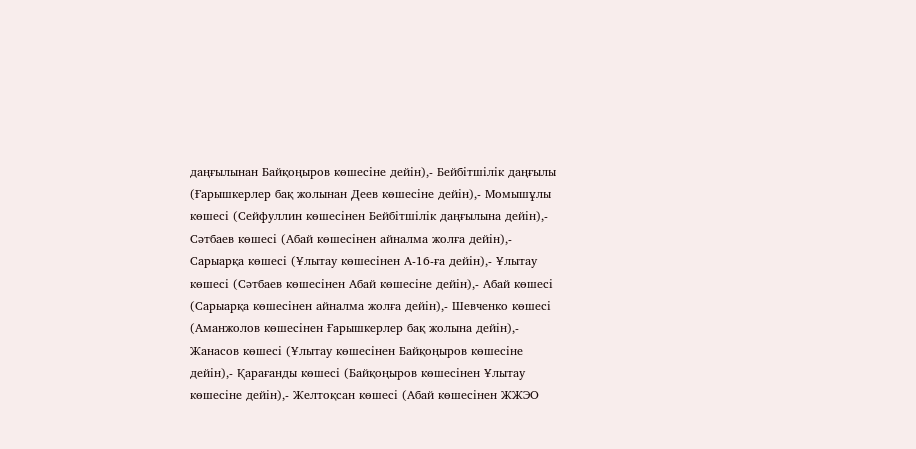даңғылынан Байқоңыров көшесіне дейін),- Бейбітшілік даңғылы (Ғарышкерлер бақ жолынан Деев көшесіне дейін),- Момышұлы көшесі (Сейфуллин көшесінен Бейбітшілік даңғылына дейін),- Сәтбаев көшесі (Абай көшесінен айналма жолға дейін),- Сарыарқа көшесі (Ұлытау көшесінен А-16-ға дейін),- Ұлытау көшесі (Сәтбаев көшесінен Абай көшесіне дейін),- Абай көшесі (Сарыарқа көшесінен айналма жолға дейін),- Шевченко көшесі (Аманжолов көшесінен Ғарышкерлер бақ жолына дейін),- Жанасов көшесі (Ұлытау көшесінен Байқоңыров көшесіне дейін),- Қарағанды көшесі (Байқоңыров көшесінен Ұлытау көшесіне дейін),- Желтоқсан көшесі (Абай көшесінен ЖЖЭО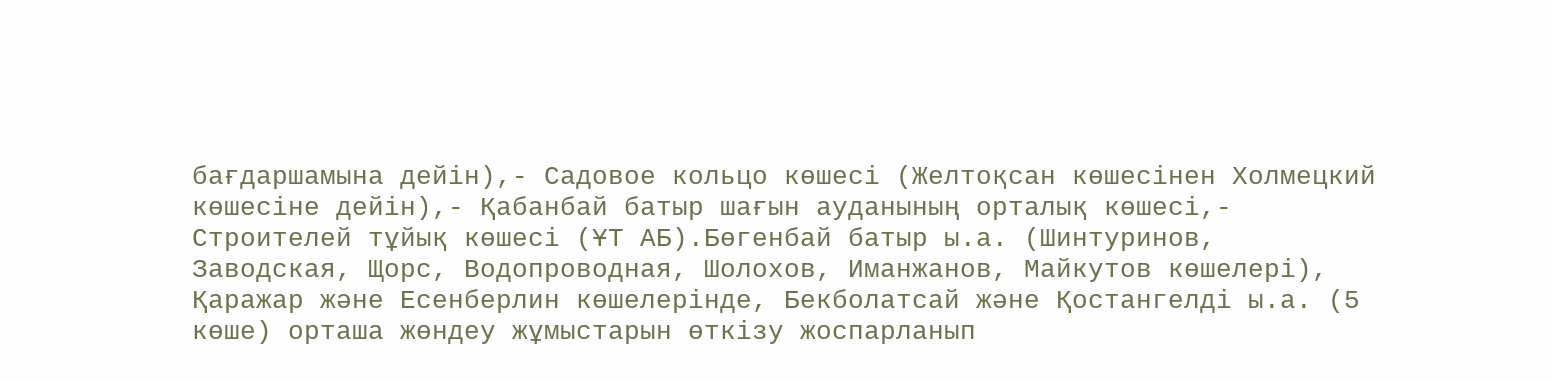бағдаршамына дейін),- Садовое кольцо көшесі (Желтоқсан көшесінен Холмецкий көшесіне дейін),- Қабанбай батыр шағын ауданының орталық көшесі,- Строителей тұйық көшесі (ҰТ АБ).Бөгенбай батыр ы.а. (Шинтуринов, Заводская, Щорс, Водопроводная, Шолохов, Иманжанов, Майкутов көшелері), Қаражар және Есенберлин көшелерінде, Бекболатсай және Қостангелді ы.а. (5 көше) орташа жөндеу жұмыстарын өткізу жоспарланып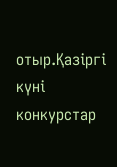отыр.Қазіргі күні конкурстар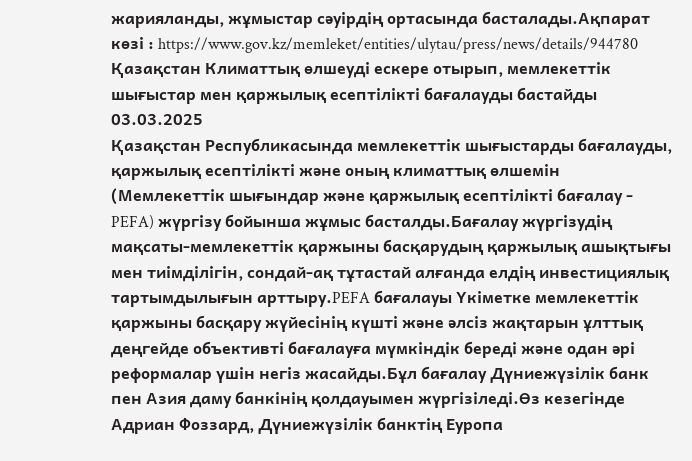жарияланды, жұмыстар сәуірдің ортасында басталады.Ақпарат көзі : https://www.gov.kz/memleket/entities/ulytau/press/news/details/944780
Қазақстан Климаттық өлшеуді ескере отырып, мемлекеттік шығыстар мен қаржылық есептілікті бағалауды бастайды 03.03.2025
Қазақстан Республикасында мемлекеттік шығыстарды бағалауды, қаржылық есептілікті және оның климаттық өлшемін (Мемлекеттік шығындар және қаржылық есептілікті бағалау - PEFA) жүргізу бойынша жұмыс басталды.Бағалау жүргізудің мақсаты-мемлекеттік қаржыны басқарудың қаржылық ашықтығы мен тиімділігін, сондай-ақ тұтастай алғанда елдің инвестициялық тартымдылығын арттыру.PEFA бағалауы Үкіметке мемлекеттік қаржыны басқару жүйесінің күшті және әлсіз жақтарын ұлттық деңгейде объективті бағалауға мүмкіндік береді және одан әрі реформалар үшін негіз жасайды.Бұл бағалау Дүниежүзілік банк пен Азия даму банкінің қолдауымен жүргізіледі.Өз кезегінде Адриан Фоззард, Дүниежүзілік банктің Еуропа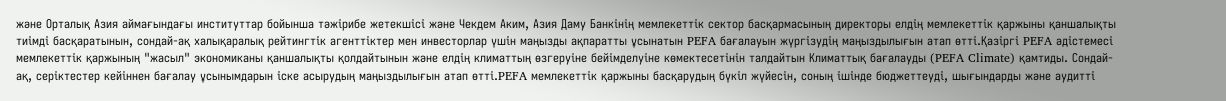және Орталық Азия аймағындағы институттар бойынша тәжірибе жетекшісі және Чекдем Аким, Азия Даму Банкінің мемлекеттік сектор басқармасының директоры елдің мемлекеттік қаржыны қаншалықты тиімді басқаратынын, сондай-ақ халықаралық рейтингтік агенттіктер мен инвесторлар үшін маңызды ақпаратты ұсынатын PEFA бағалауын жүргізудің маңыздылығын атап өтті.Қазіргі PEFA әдістемесі мемлекеттік қаржының "жасыл" экономиканы қаншалықты қолдайтынын және елдің климаттың өзгеруіне бейімделуіне көмектесетінін талдайтын Климаттық бағалауды (PEFA Climate) қамтиды. Сондай-ақ, серіктестер кейіннен бағалау ұсынымдарын іске асырудың маңыздылығын атап өтті.PEFA мемлекеттік қаржыны басқарудың бүкіл жүйесін, соның ішінде бюджеттеуді, шығындарды және аудитті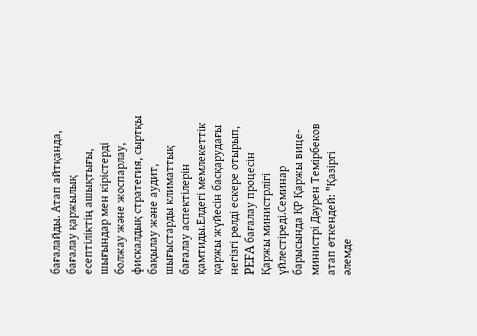бағалайды. Атап айтқанда, бағалау қаржылық есептіліктің ашықтығы, шығындар мен кірістерді болжау және жоспарлау, фискалдық стратегия, сыртқы бақылау және аудит, шығыстарды климаттық бағалау аспектілерін қамтиды.Елдегі мемлекеттік қаржы жүйесін басқарудағы негізгі рөлді ескере отырып, PEFA бағалау процесін Қаржы министрлігі үйлестіреді.Семинар барысында ҚР Қаржы вице-министрі Дәурен Темірбеков атап өткендей: "Қазіргі әлемде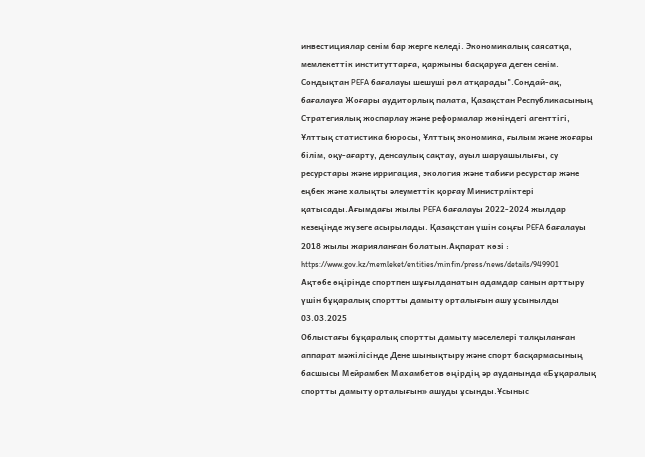инвестициялар сенім бар жерге келеді. Экономикалық саясатқа, мемлекеттік институттарға, қаржыны басқаруға деген сенім. Сондықтан PEFA бағалауы шешуші рөл атқарады".Сондай-ақ, бағалауға Жоғары аудиторлық палата, Қазақстан Республикасының Стратегиялық жоспарлау және реформалар жөніндегі агенттігі, Ұлттық статистика бюросы, Ұлттық экономика, ғылым және жоғары білім, оқу-ағарту, денсаулық сақтау, ауыл шаруашылығы, су ресурстары және ирригация, экология және табиғи ресурстар және еңбек және халықты әлеуметтік қорғау Министрліктері қатысады.Ағымдағы жылы PEFA бағалауы 2022-2024 жылдар кезеңінде жүзеге асырылады. Қазақстан үшін соңғы PEFA бағалауы 2018 жылы жарияланған болатын.Ақпарат көзі : https://www.gov.kz/memleket/entities/minfin/press/news/details/949901
Ақтөбе өңірінде спортпен шұғылданатын адамдар санын арттыру үшін бұқаралық спортты дамыту орталығын ашу ұсынылды 03.03.2025
Облыстағы бұқаралық спортты дамыту мәселелері талқыланған аппарат мәжілісінде Дене шынықтыру және спорт басқармасының басшысы Мейрамбек Махамбетов өңірдің әр ауданында «Бұқаралық спортты дамыту орталығын» ашуды ұсынды.Ұсыныс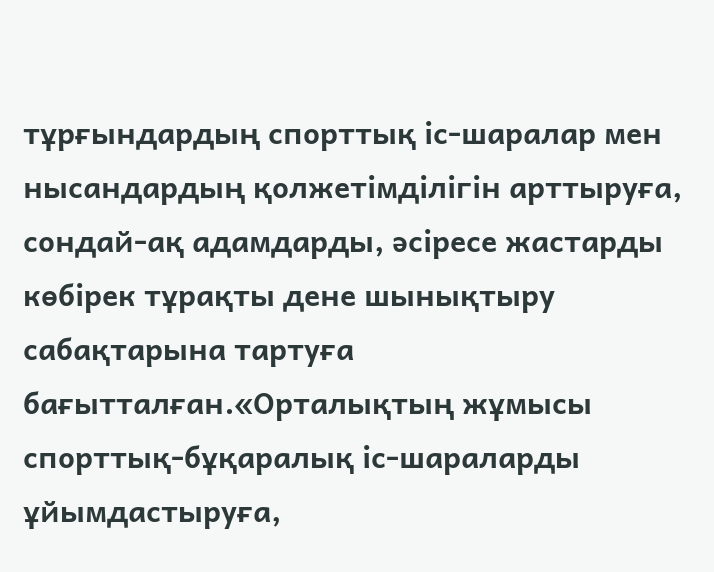тұрғындардың спорттық іс-шаралар мен нысандардың қолжетімділігін арттыруға, сондай-ақ адамдарды, әсіресе жастарды көбірек тұрақты дене шынықтыру сабақтарына тартуға бағытталған.«Орталықтың жұмысы спорттық-бұқаралық іс-шараларды ұйымдастыруға,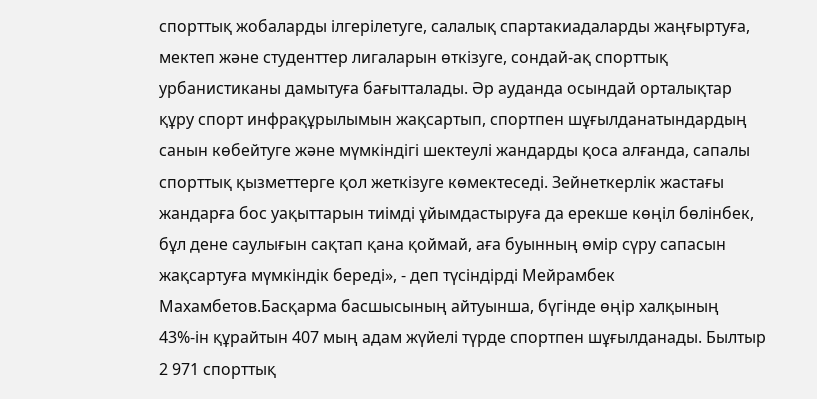спорттық жобаларды ілгерілетуге, салалық спартакиадаларды жаңғыртуға, мектеп және студенттер лигаларын өткізуге, сондай-ақ спорттық урбанистиканы дамытуға бағытталады. Әр ауданда осындай орталықтар құру спорт инфрақұрылымын жақсартып, спортпен шұғылданатындардың санын көбейтуге және мүмкіндігі шектеулі жандарды қоса алғанда, сапалы спорттық қызметтерге қол жеткізуге көмектеседі. Зейнеткерлік жастағы жандарға бос уақыттарын тиімді ұйымдастыруға да ерекше көңіл бөлінбек, бұл дене саулығын сақтап қана қоймай, аға буынның өмір сүру сапасын жақсартуға мүмкіндік береді», - деп түсіндірді Мейрамбек Махамбетов.Басқарма басшысының айтуынша, бүгінде өңір халқының 43%-ін құрайтын 407 мың адам жүйелі түрде спортпен шұғылданады. Былтыр 2 971 спорттық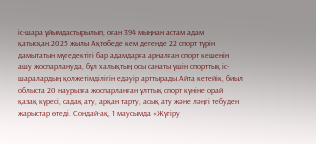іс-шара ұйымдастырылып, оған 394 мыңнан астам адам қатысқан.2025 жылы Ақтөбеде кем дегенде 22 спорт түрін дамытатын мүгедектігі бар адамдарға арналған спорт кешенін ашу жоспарлануда, бұл халықтың осы санаты үшін спорттық іс-шаралардың қолжетімділігін едәуір арттырады.Айта кетейік, биыл облыста 20 наурызға жоспарланған ұлттық спорт күніне орай қазақ күресі, садақ ату, арқан тарту, асық ату және ләңгі тебуден жарыстар өтеді. Сондай-ақ, 1 маусымда «Жүгіру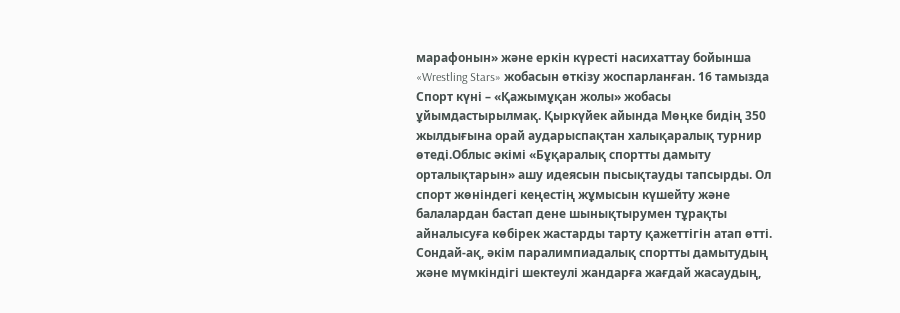марафонын» және еркін күресті насихаттау бойынша «Wrestling Stars» жобасын өткізу жоспарланған. 16 тамызда Спорт күні – «Қажымұқан жолы» жобасы ұйымдастырылмақ. Қыркүйек айында Мөңке бидің 350 жылдығына орай аударыспақтан халықаралық турнир өтеді.Облыс әкімі «Бұқаралық спортты дамыту орталықтарын» ашу идеясын пысықтауды тапсырды. Ол спорт жөніндегі кеңестің жұмысын күшейту және балалардан бастап дене шынықтырумен тұрақты айналысуға көбірек жастарды тарту қажеттігін атап өтті. Сондай-ақ, әкім паралимпиадалық спортты дамытудың және мүмкіндігі шектеулі жандарға жағдай жасаудың,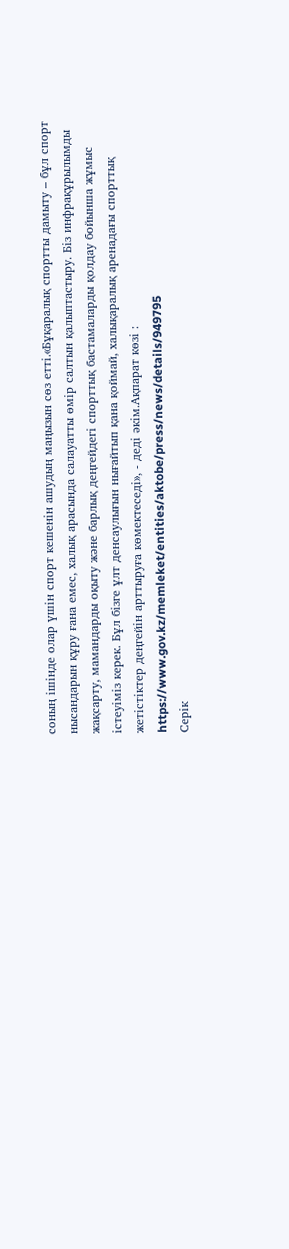соның ішінде олар үшін спорт кешенін ашудың маңызын сөз етті.«Бұқаралық спортты дамыту – бұл спорт нысандарын құру ғана емес, халық арасында салауатты өмір салтын қалыптастыру. Біз инфрақұрылымды жақсарту, мамандарды оқыту және барлық деңгейдегі спорттық бастамаларды қолдау бойынша жұмыс істеуіміз керек. Бұл бізге ұлт денсаулығын нығайтып қана қоймай, халықаралық аренадағы спорттық жетістіктер деңгейін арттыруға көмектеседі», - деді әкім.Ақпарат көзі : https://www.gov.kz/memleket/entities/aktobe/press/news/details/949795
Серік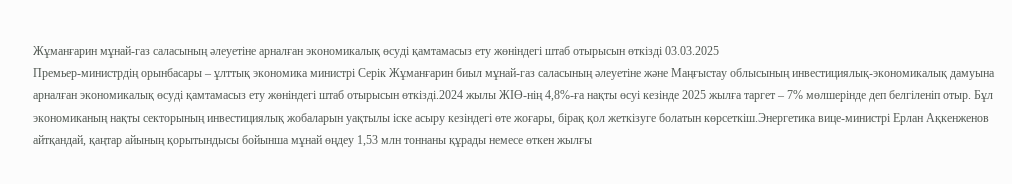Жұманғарин мұнай-газ саласының әлеуетіне арналған экономикалық өсуді қамтамасыз ету жөніндегі штаб отырысын өткізді 03.03.2025
Премьер-министрдің орынбасары – ұлттық экономика министрі Серік Жұманғарин биыл мұнай-газ саласының әлеуетіне және Маңғыстау облысының инвестициялық-экономикалық дамуына арналған экономикалық өсуді қамтамасыз ету жөніндегі штаб отырысын өткізді.2024 жылы ЖІӨ-нің 4,8%-ға нақты өсуі кезінде 2025 жылға таргет – 7% мөлшерінде деп белгіленіп отыр. Бұл экономиканың нақты секторының инвестициялық жобаларын уақтылы іске асыру кезіндегі өте жоғары, бірақ қол жеткізуге болатын көрсеткіш.Энергетика вице-министрі Ерлан Ақкенженов айтқандай, қаңтар айының қорытындысы бойынша мұнай өңдеу 1,53 млн тоннаны құрады немесе өткен жылғы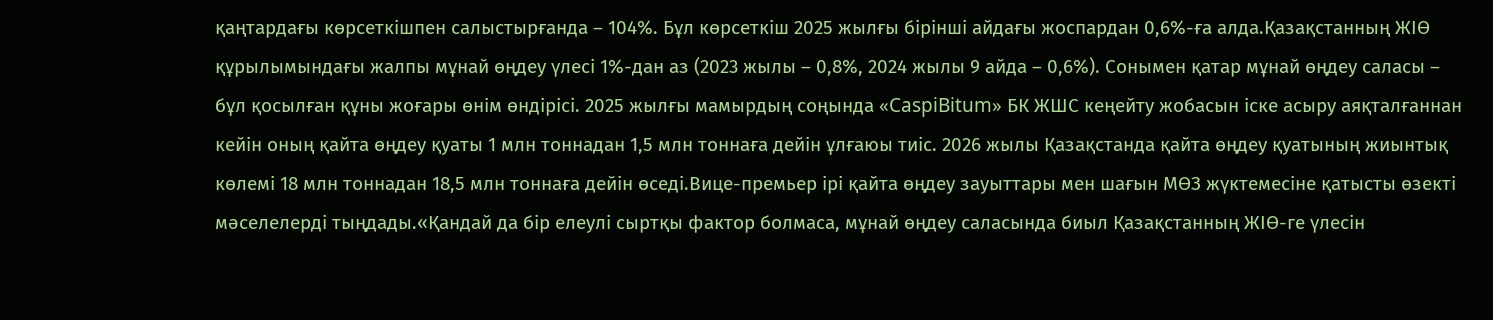қаңтардағы көрсеткішпен салыстырғанда – 104%. Бұл көрсеткіш 2025 жылғы бірінші айдағы жоспардан 0,6%-ға алда.Қазақстанның ЖІӨ құрылымындағы жалпы мұнай өңдеу үлесі 1%-дан аз (2023 жылы – 0,8%, 2024 жылы 9 айда – 0,6%). Сонымен қатар мұнай өңдеу саласы – бұл қосылған құны жоғары өнім өндірісі. 2025 жылғы мамырдың соңында «CaspiBitum» БК ЖШС кеңейту жобасын іске асыру аяқталғаннан кейін оның қайта өңдеу қуаты 1 млн тоннадан 1,5 млн тоннаға дейін ұлғаюы тиіс. 2026 жылы Қазақстанда қайта өңдеу қуатының жиынтық көлемі 18 млн тоннадан 18,5 млн тоннаға дейін өседі.Вице-премьер ірі қайта өңдеу зауыттары мен шағын МӨЗ жүктемесіне қатысты өзекті мәселелерді тыңдады.«Қандай да бір елеулі сыртқы фактор болмаса, мұнай өңдеу саласында биыл Қазақстанның ЖІӨ-ге үлесін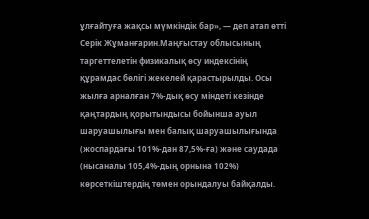ұлғайтуға жақсы мүмкіндік бар», — деп атап өтті Серік Жұманғарин.Маңғыстау облысының таргеттелетін физикалық өсу индексінің құрамдас бөлігі жекелей қарастырылды. Осы жылға арналған 7%-дық өсу міндеті кезінде қаңтардың қорытындысы бойынша ауыл шаруашылығы мен балық шаруашылығында (жоспардағы 101%-дан 87,5%-ға) және саудада (нысаналы 105,4%-дың орнына 102%) көрсеткіштердің төмен орындалуы байқалды.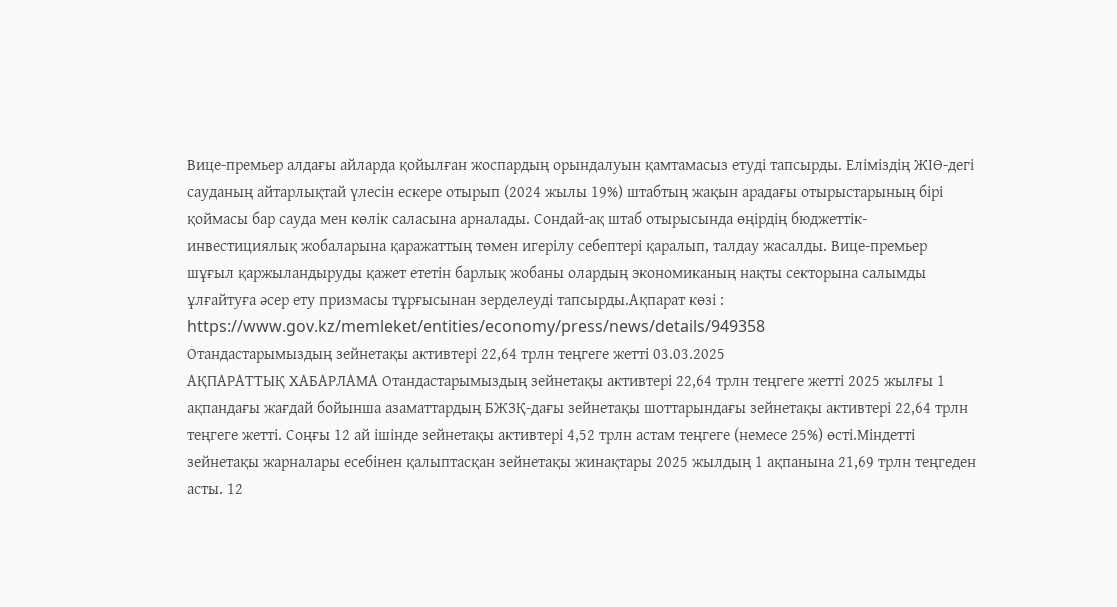Вице-премьер алдағы айларда қойылған жоспардың орындалуын қамтамасыз етуді тапсырды. Еліміздің ЖІӨ-дегі сауданың айтарлықтай үлесін ескере отырып (2024 жылы 19%) штабтың жақын арадағы отырыстарының бірі қоймасы бар сауда мен көлік саласына арналады. Сондай-ақ штаб отырысында өңірдің бюджеттік-инвестициялық жобаларына қаражаттың төмен игерілу себептері қаралып, талдау жасалды. Вице-премьер шұғыл қаржыландыруды қажет ететін барлық жобаны олардың экономиканың нақты секторына салымды ұлғайтуға әсер ету призмасы тұрғысынан зерделеуді тапсырды.Ақпарат көзі : https://www.gov.kz/memleket/entities/economy/press/news/details/949358
Отандастарымыздың зейнетақы активтері 22,64 трлн теңгеге жетті 03.03.2025
АҚПАРАТТЫҚ ХАБАРЛАМА Отандастарымыздың зейнетақы активтері 22,64 трлн теңгеге жетті 2025 жылғы 1 ақпандағы жағдай бойынша азаматтардың БЖЗҚ-дағы зейнетақы шоттарындағы зейнетақы активтері 22,64 трлн теңгеге жетті. Соңғы 12 ай ішінде зейнетақы активтері 4,52 трлн астам теңгеге (немесе 25%) өсті.Міндетті зейнетақы жарналары есебінен қалыптасқан зейнетақы жинақтары 2025 жылдың 1 ақпанына 21,69 трлн теңгеден асты. 12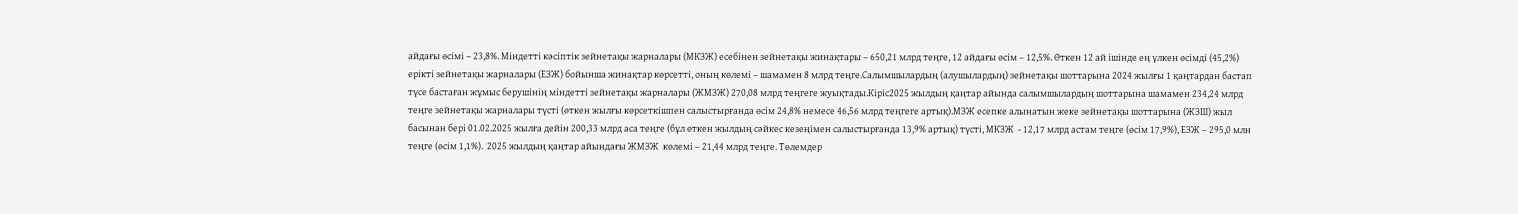айдағы өсімі – 23,8%. Міндетті кәсіптік зейнетақы жарналары (МКЗЖ) есебінен зейнетақы жинақтары – 650,21 млрд теңге, 12 айдағы өсім – 12,5%. Өткен 12 ай ішінде ең үлкен өсімді (45,2%) ерікті зейнетақы жарналары (ЕЗЖ) бойынша жинақтар көрсетті, оның көлемі – шамамен 8 млрд теңге.Салымшылардың (алушылардың) зейнетақы шоттарына 2024 жылғы 1 қаңтардан бастап түсе бастаған жұмыс берушінің міндетті зейнетақы жарналары (ЖМЗЖ) 270,08 млрд теңгеге жуықтады.Кіріс2025 жылдың қаңтар айында салымшылардың шоттарына шамамен 234,24 млрд теңге зейнетақы жарналары түсті (өткен жылғы көрсеткішпен салыстырғанда өсім 24,8% немесе 46,56 млрд теңгеге артық).МЗЖ есепке алынатын жеке зейнетақы шоттарына (ЖЗШ) жыл басынан бері 01.02.2025 жылға дейін 200,33 млрд аса теңге (бұл өткен жылдың сәйкес кезеңімен салыстырғанда 13,9% артық) түсті, МКЗЖ  - 12,17 млрд астам теңге (өсім 17,9%), ЕЗЖ – 295,0 млн теңге (өсім 1,1%).  2025 жылдың қаңтар айындағы ЖМЗЖ  көлемі – 21,44 млрд теңге. Төлемдер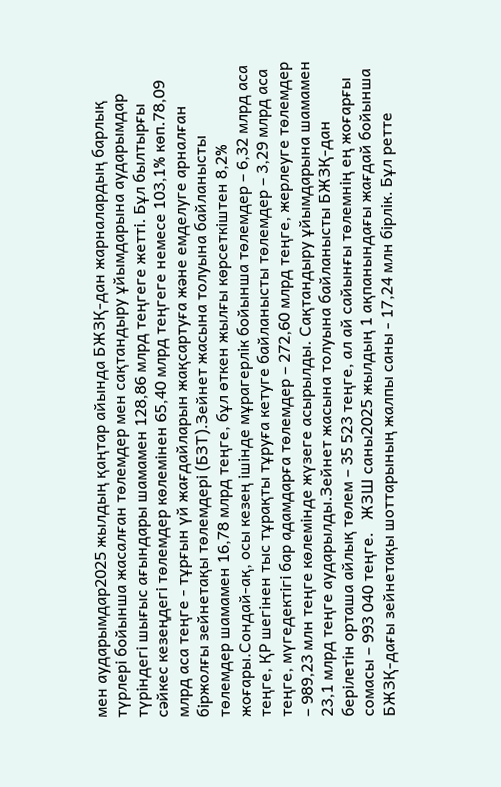мен аударымдар2025 жылдың қаңтар айында БЖЗҚ-дан жарналардың барлық түрлері бойынша жасалған төлемдер мен сақтандыру ұйымдарына аударымдар түріндегі шығыс ағындары шамамен 128,86 млрд теңгеге жетті. Бұл былтырғы сәйкес кезеңдегі төлемдер көлемінен 65,40 млрд теңгеге немесе 103,1% көп.78,09 млрд аса теңге - тұрғын үй жағдайларын жақсартуға және емделуге арналған біржолғы зейнетақы төлемдері (БЗТ).Зейнет жасына толуына байланысты төлемдер шамамен 16,78 млрд теңге, бұл өткен жылғы көрсеткіштен 8,2% жоғары.Сондай-ақ, осы кезең ішінде мұрагерлік бойынша төлемдер – 6,32 млрд аса теңге, ҚР шегінен тыс тұрақты тұруға кетуге байланысты төлемдер – 3,29 млрд аса теңге, мүгедектігі бар адамдарға төлемдер – 272,60 млрд теңге, жерлеуге төлемдер – 989,23 млн теңге көлемінде жүзеге асырылды. Сақтандыру ұйымдарына шамамен 23,1 млрд теңге аударылды.Зейнет жасына толуына байланысты БЖЗҚ-дан берілетін орташа айлық төлем – 35 523 теңге, ал ай сайынғы төлемнің ең жоғарғы сомасы – 993 040 теңге.   ЖЗШ саны2025 жылдың 1 ақпанындағы жағдай бойынша БЖЗҚ-дағы зейнетақы шоттарының жалпы саны - 17,24 млн бірлік. Бұл ретте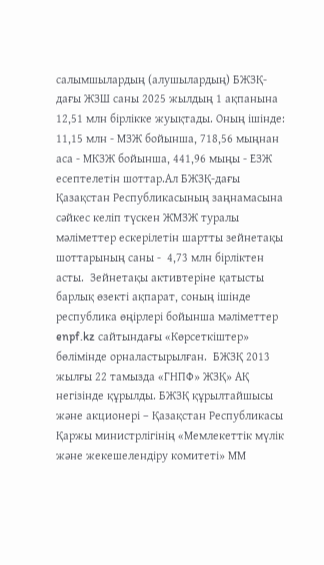салымшылардың (алушылардың) БЖЗҚ-дағы ЖЗШ саны 2025 жылдың 1 ақпанына  12,51 млн бірлікке жуықтады. Оның ішінде: 11,15 млн - МЗЖ бойынша, 718,56 мыңнан аса - МКЗЖ бойынша, 441,96 мыңы - ЕЗЖ есептелетін шоттар.Ал БЖЗҚ-дағы Қазақстан Республикасының заңнамасына сәйкес келіп түскен ЖМЗЖ туралы мәліметтер ескерілетін шартты зейнетақы шоттарының саны -  4,73 млн бірліктен асты.  Зейнетақы активтеріне қатысты барлық өзекті ақпарат, соның ішінде республика өңірлері бойынша мәліметтер enpf.kz сайтындағы «Көрсеткіштер» бөлімінде орналастырылған.  БЖЗҚ 2013 жылғы 22 тамызда «ГНПФ» ЖЗҚ» АҚ негізінде құрылды. БЖЗҚ құрылтайшысы және акционері – Қазақстан Республикасы Қаржы министрлігінің «Мемлекеттік мүлік және жекешелендіру комитеті» ММ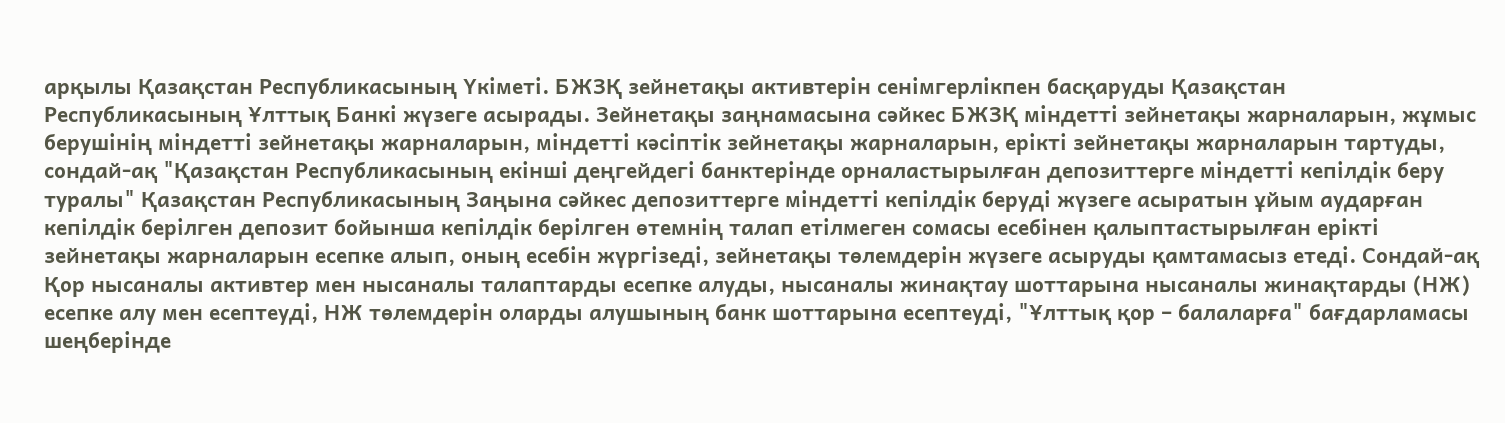арқылы Қазақстан Республикасының Үкіметі. БЖЗҚ зейнетақы активтерін сенімгерлікпен басқаруды Қазақстан Республикасының Ұлттық Банкі жүзеге асырады. Зейнетақы заңнамасына сәйкес БЖЗҚ міндетті зейнетақы жарналарын, жұмыс берушінің міндетті зейнетақы жарналарын, міндетті кәсіптік зейнетақы жарналарын, ерікті зейнетақы жарналарын тартуды, сондай-ақ "Қазақстан Республикасының екінші деңгейдегі банктерінде орналастырылған депозиттерге міндетті кепілдік беру туралы" Қазақстан Республикасының Заңына сәйкес депозиттерге міндетті кепілдік беруді жүзеге асыратын ұйым аударған кепілдік берілген депозит бойынша кепілдік берілген өтемнің талап етілмеген сомасы есебінен қалыптастырылған ерікті зейнетақы жарналарын есепке алып, оның есебін жүргізеді, зейнетақы төлемдерін жүзеге асыруды қамтамасыз етеді. Сондай-ақ Қор нысаналы активтер мен нысаналы талаптарды есепке алуды, нысаналы жинақтау шоттарына нысаналы жинақтарды (НЖ) есепке алу мен есептеуді, НЖ төлемдерін оларды алушының банк шоттарына есептеуді, "Ұлттық қор – балаларға" бағдарламасы шеңберінде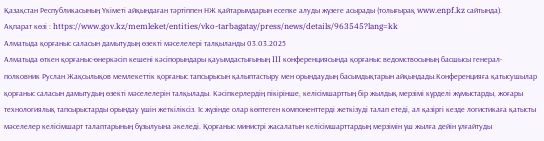Қазақстан Республикасының Үкіметі айқындаған тәртіппен НЖ қайтарымдарын есепке алуды жүзеге асырады (толығырақ www.enpf.kz сайтында).    Ақпарат көзі : https://www.gov.kz/memleket/entities/vko-tarbagatay/press/news/details/963545?lang=kk
Алматыда қорғаныс саласын дамытудың өзекті мәселелері талқыланды 03.03.2025
Алматыда өткен қорғаныс-өнеркәсіп кешені кәсіпорындары қауымдастығының III конференциясында қорғаныс ведомствосының басшысы генерал-полковник Руслан Жақсылықов мемлекеттік қорғаныс тапсырысын қалыптастыру мен орындаудың басымдықтарын айқындады.Конференцияға қатысушылар қорғаныс саласын дамытудың өзекті мәселелерін талқылады. Кәсіпкерлердің пікірінше, келісімшарттың бір жылдық мерзімі күрделі жұмыстарды, жоғары технологиялық тапсырыстарды орындау үшін жеткіліксіз. Іс жүзінде олар көптеген компоненттерді жеткізуді талап етеді, ал қазіргі кезде логистикаға қатысты мәселелер келісімшарт талаптарының бұзылуына әкеледі. Қорғаныс министрі жасалатын келісімшарттардың мерзімін үш жылға дейін ұлғайтуды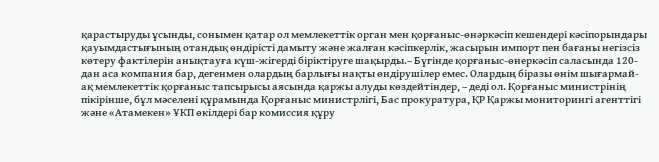қарастыруды ұсынды, сонымен қатар ол мемлекеттік орган мен қорғаныс-өнәркәсіп кешендері кәсіпорындары қауымдастығының отандық өндірісті дамыту және жалған кәсіпкерлік, жасырын импорт пен бағаны негізсіз көтеру фактілерін анықтауға күш-жігерді біріктіруге шақырды.– Бүгінде қорғаныс-өнеркәсіп саласында 120-дан аса компания бар, дегенмен олардың барлығы нақты өндірушілер емес. Олардың біразы өнім шығармай-ақ мемлекеттік қорғаныс тапсырысы аясында қаржы алуды көздейтіндер, – деді ол. Қорғаныс министрінің пікірінше, бұл мәселені құрамында Қорғаныс министрлігі, Бас прокуратура, ҚР Қаржы мониторингі агенттігі және «Атамекен» ҰКП өкілдері бар комиссия құру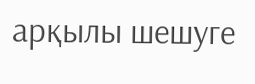арқылы шешуге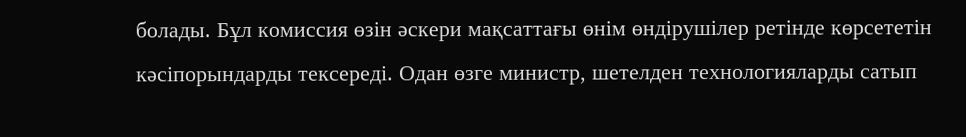болады. Бұл комиссия өзін әскери мақсаттағы өнім өндірушілер ретінде көрсететін кәсіпорындарды тексереді. Одан өзге министр, шетелден технологияларды сатып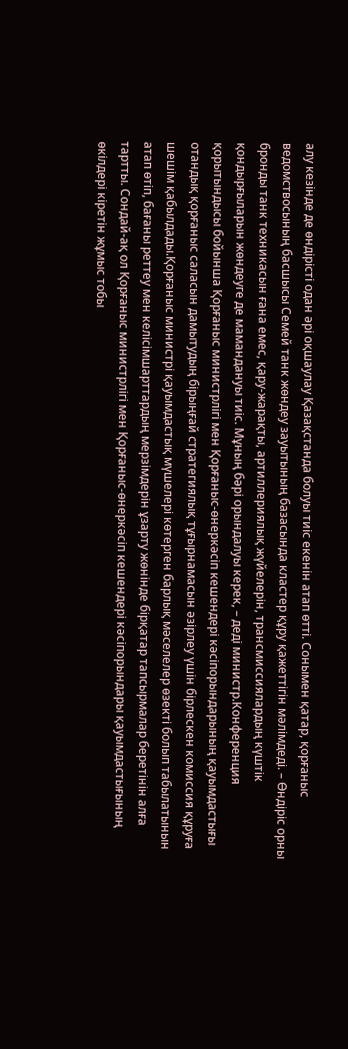алу кезінде де өндірісті одан әрі оқшаулау Қазақстанда болуы тиіс екенін атап өтті. Сонымен қатар, қорғаныс ведомствосының басшысы Семей танк жөндеу зауытының базасында кластер құру қажеттігін мәлімдеді. – Өндіріс орны бронды танк техникасын ғана емес, қару-жарақты, артиллериялық жүйелерін, трансмиссиялардың күштік қондырғыларын жөндеуге де мамандануы тиіс. Мұның бәрі орындалуы керек, – деді министр.Конференция қорытындысы бойынша Қорғаныс министрлігі мен Қорғаныс-өнеркәсіп кешендері кәсіпорындарының қауымдастығы отандық қорғаныс саласын дамытудың бірыңғай стратегиялық тұғырнамасын әзірлеу үшін бірлескен комиссия құруға шешім қабылдады.Қорғаныс министрі қауымдастық мүшелері көтерген барлық мәселелер өзекті болып табылатынын атап өтіп, бағаны реттеу мен келісімшарттардың мерзімдерін ұзарту жөнінде бірқатар тапсырмалар беретінін алға тартты. Сондай-ақ ол Қорғаныс министрлігі мен Қорғаныс-өнеркәсіп кешендері кәсіпорындары қауымдастығының өкілдері кіретін жұмыс тобы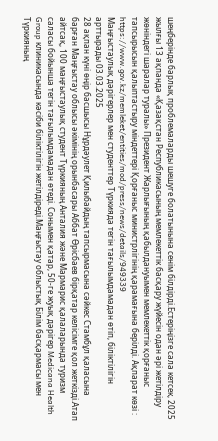шеңберінде барлық проблемаларды шешуге болатынына сенім білдірді.Естеріңізге сала кетсек, 2025 жылғы 13 ақпанда «Қазақстан Республикасының мемлекеттік басқару жүйесін одан әрі жетілдіру жөніндегі шаралар туралы» Президент Жарлығының қабылдануымен мемлекеттік қорғаныс тапсырысын қалыптастыру міндеттері Қорғаныс министрлігінің қарамағына берілді. Ақпарат көзі : https://www.gov.kz/memleket/entities/mod/press/news/details/949339
Маңғыстаулық дәрігерлер мен студенттер Түркияда тегін тағылымдамадан өтіп, біліктілігін арттырады 03.03.2025
28 ақпан күні өңір басшысы Нұрдәулет Қилыбайдың тапсырмасына сәйкес Стамбұл қаласына барған Маңғыстау облысы әкімінің орынбасары Аббат Өрісбаев бірқатар келісімге қол жеткізді.Атап айтсақ, 100 маңғыстаулық студент Түркияның Анталия және Мармарис қалаларында туризм саласы бойынша тегін тағылымдамадан өтеді. Сонымен қатар, 50-ге жуық дәрігер Medicana Health Group клиникасында кәсіби біліктілігін жетілдіреді.Маңғыстау облыстық Білім басқармасы мен Түркияның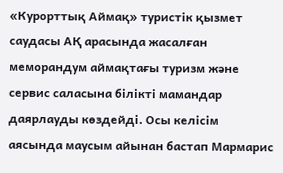«Курорттық Аймақ» туристік қызмет саудасы АҚ арасында жасалған меморандум аймақтағы туризм және сервис саласына білікті мамандар даярлауды көздейді. Осы келісім аясында маусым айынан бастап Мармарис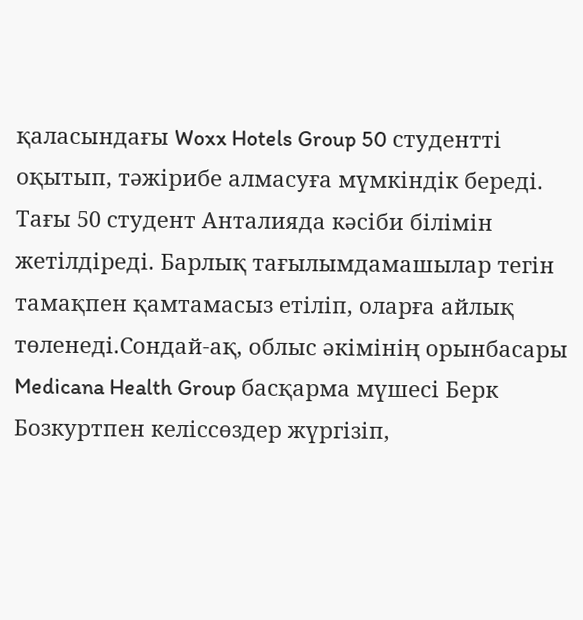қаласындағы Woxx Hotels Group 50 студентті оқытып, тәжірибе алмасуға мүмкіндік береді. Тағы 50 студент Анталияда кәсіби білімін жетілдіреді. Барлық тағылымдамашылар тегін тамақпен қамтамасыз етіліп, оларға айлық төленеді.Сондай-ақ, облыс әкімінің орынбасары Medicana Health Group басқарма мүшесі Берк Бозкуртпен келіссөздер жүргізіп,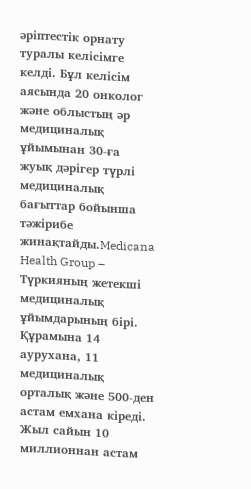әріптестік орнату туралы келісімге келді. Бұл келісім аясында 20 онколог және облыстың әр медициналық ұйымынан 30-ға жуық дәрігер түрлі медициналық бағыттар бойынша тәжірибе жинақтайды.Medicana Health Group – Түркияның жетекші медициналық ұйымдарының бірі. Құрамына 14 аурухана, 11 медициналық орталық және 500-ден астам емхана кіреді. Жыл сайын 10 миллионнан астам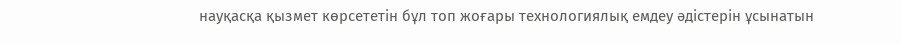науқасқа қызмет көрсететін бұл топ жоғары технологиялық емдеу әдістерін ұсынатын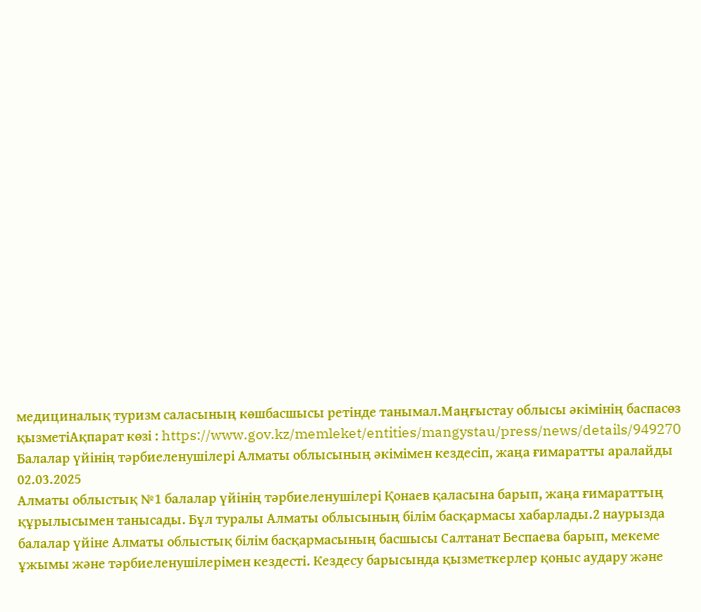медициналық туризм саласының көшбасшысы ретінде танымал.Маңғыстау облысы әкімінің баспасөз қызметіАқпарат көзі : https://www.gov.kz/memleket/entities/mangystau/press/news/details/949270
Балалар үйінің тәрбиеленушілері Алматы облысының әкімімен кездесіп, жаңа ғимаратты аралайды 02.03.2025
Алматы облыстық №1 балалар үйінің тәрбиеленушілері Қонаев қаласына барып, жаңа ғимараттың құрылысымен танысады. Бұл туралы Алматы облысының білім басқармасы хабарлады.2 наурызда балалар үйіне Алматы облыстық білім басқармасының басшысы Салтанат Беспаева барып, мекеме ұжымы және тәрбиеленушілерімен кездесті. Кездесу барысында қызметкерлер қоныс аудару және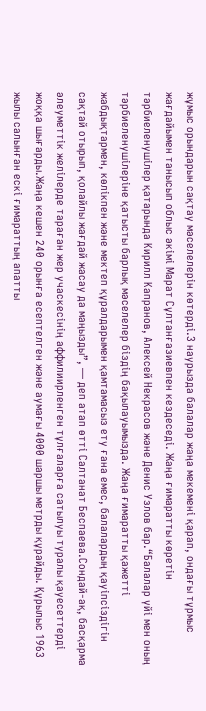жұмыс орындарын сақтау мәселелерін көтерді.3 наурызда балалар жаңа мекемені қарап, ондағы тұрмыс жағдайымен танысып облыс әкімі Марат Сұлтанғазиевпен кездеседі. Жаңа ғимаратты көретін тәрбиеленушілер қатарында Кирилл Капранов, Алексей Некрасов және Денис Узлов бар.“Балалар үйі мен оның тәрбиеленушілеріне қатысты барлық мәселелер біздің бақылауымызда. Жаңа ғимаратты қажетті жабдықтармен, көлікпен және мектеп құралдарымен қамтамасыз ету ғана емес, балалардың қауіпсіздігін сақтай отырып, қолайлы жағдай жасау да маңызды”, — деп атап өтті Салтанат Беспаева.Сондай-ақ, басқарма әлеуметтік желілерде тараған жер учаскесінің аффилиирленген тұлғаларға сатылуы туралы қауесеттерді жоққа шығарды.Жаңа кешен 240 орынға есептелген және аумағы 4000 шаршы метрды құрайды. Құрылыс 1963 жылы салынған ескі ғимараттың апатты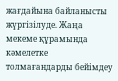жағдайына байланысты жүргізілуде. Жаңа мекеме құрамында кәмелетке толмағандарды бейімдеу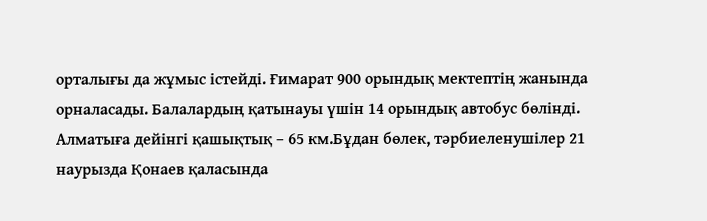орталығы да жұмыс істейді. Ғимарат 900 орындық мектептің жанында орналасады. Балалардың қатынауы үшін 14 орындық автобус бөлінді. Алматыға дейінгі қашықтық – 65 км.Бұдан бөлек, тәрбиеленушілер 21 наурызда Қонаев қаласында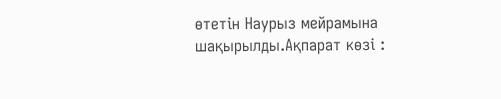өтетін Наурыз мейрамына шақырылды.Ақпарат көзі :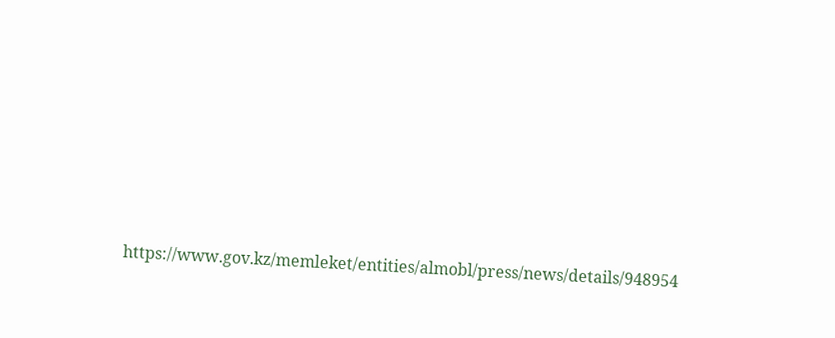https://www.gov.kz/memleket/entities/almobl/press/news/details/948954